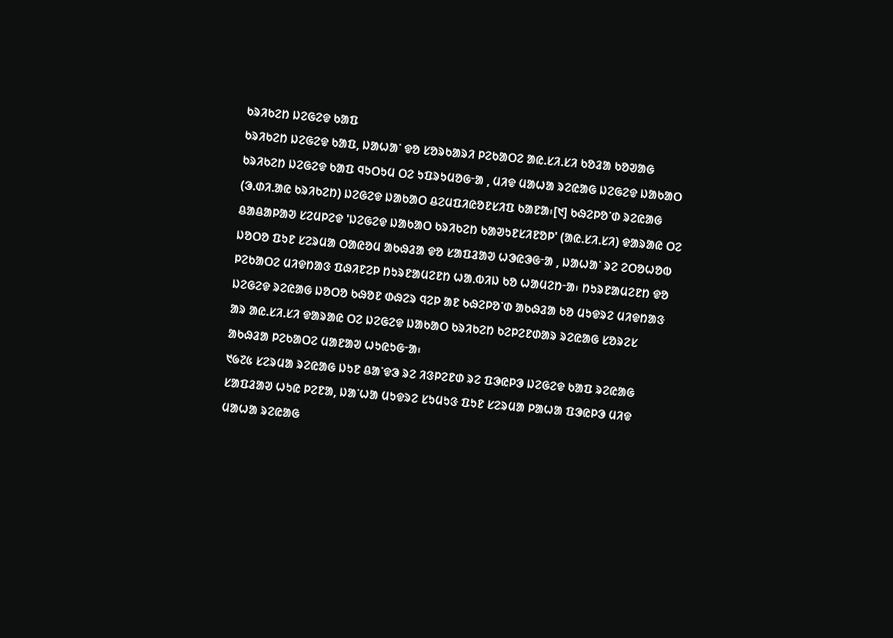ᱠᱨᱤᱠᱮᱴ ᱡᱮᱜᱮᱫ ᱠᱟᱯ
ᱠᱨᱤᱠᱮᱴ ᱡᱮᱜᱮᱫ ᱠᱟᱯ, ᱡᱟᱦᱟᱸ ᱫᱚ ᱥᱚᱨᱠᱟᱨᱤ ᱞᱮᱠᱟᱛᱮ ᱟᱭ.ᱥᱤ.ᱥᱤ ᱠᱚᱲᱟ ᱠᱚᱣᱟᱜ ᱠᱨᱤᱠᱮᱴ ᱡᱮᱜᱮᱫ ᱠᱟᱯ ᱧᱩᱛᱩᱢ ᱛᱮ ᱩᱯᱨᱩᱢᱚᱜᱼᱟ , ᱢᱤᱫ ᱢᱟᱦᱟ ᱨᱮᱭᱟᱜ ᱡᱮᱜᱮᱫ ᱡᱟᱠᱟᱛ (ᱳ.ᱰᱤ.ᱟᱭ ᱠᱨᱤᱠᱮᱴ) ᱡᱮᱜᱮᱫ ᱡᱟᱠᱟᱛ ᱪᱮᱢᱯᱤᱭᱚᱱᱥᱤᱯ ᱠᱟᱱᱟ᱾[᱑] ᱠᱷᱮᱞᱚᱸᱰ ᱨᱮᱭᱟᱜ ᱪᱟᱪᱟᱞᱟᱣ ᱥᱮᱢᱞᱮᱫ 'ᱡᱮᱜᱮᱫ ᱡᱟᱠᱟᱛ ᱠᱨᱤᱠᱮᱴ ᱠᱟᱣᱩᱱᱥᱤᱱᱚᱞ' (ᱟᱭ.ᱥᱤ.ᱥᱤ) ᱫᱟᱨᱟᱭ ᱛᱮ ᱡᱚᱛᱚ ᱯᱩᱱ ᱥᱮᱨᱢᱟ ᱛᱟᱭᱚᱢ ᱟᱠᱷᱲᱟ ᱫᱚ ᱥᱟᱯᱲᱟᱣ ᱦᱳᱭᱳᱜᱼᱟ , ᱡᱟᱦᱟᱸ ᱨᱮ ᱮᱛᱚᱦᱚᱵ ᱞᱮᱠᱟᱛᱮ ᱢᱤᱫᱴᱟᱝ ᱯᱷᱤᱱᱮᱞ ᱴᱩᱨᱱᱟᱢᱮᱱᱴ ᱦᱟᱹᱵᱤᱡ ᱠᱚ ᱦᱟᱢᱮᱴᱼᱟ᱾ ᱴᱩᱨᱱᱟᱢᱮᱱᱴ ᱫᱚ ᱡᱮᱜᱮᱫ ᱨᱮᱭᱟᱜ ᱡᱚᱛᱚ ᱠᱷᱚᱱ ᱰᱷᱮᱨ ᱧᱮᱞ ᱟᱱ ᱠᱷᱮᱞᱚᱸᱰ ᱟᱠᱷᱲᱟ ᱠᱚ ᱢᱩᱫᱨᱮ ᱢᱤᱫᱴᱟᱝ ᱟᱨ ᱟᱭ.ᱥᱤ.ᱥᱤ ᱫᱟᱨᱟᱭ ᱛᱮ ᱡᱮᱜᱮᱫ ᱡᱟᱠᱟᱛ ᱠᱨᱤᱠᱮᱴ ᱠᱮᱞᱮᱱᱰᱟᱨ ᱨᱮᱭᱟᱜ ᱥᱚᱨᱮᱥ ᱟᱠᱷᱲᱟ ᱞᱮᱠᱟᱛᱮ ᱢᱟᱱᱟᱣ ᱦᱩᱭᱩᱜᱼᱟ᱾
᱑᱙᱗᱕ ᱥᱮᱨᱢᱟ ᱨᱮᱭᱟᱜ ᱡᱩᱱ ᱪᱟᱸᱫᱳ ᱨᱮ ᱤᱝᱞᱮᱱᱰ ᱨᱮ ᱯᱳᱭᱞᱳ ᱡᱮᱜᱮᱫ ᱠᱟᱯ ᱨᱮᱭᱟᱜ ᱥᱟᱯᱲᱟᱣ ᱦᱩᱭ ᱞᱮᱱᱟ, ᱡᱟᱸᱦᱟ ᱢᱩᱫᱨᱮ ᱥᱩᱢᱩᱝ ᱯᱩᱱ ᱥᱮᱨᱢᱟ ᱞᱟᱦᱟ ᱯᱳᱭᱞᱳ ᱢᱤᱫ ᱢᱟᱦᱟ ᱨᱮᱭᱟᱜ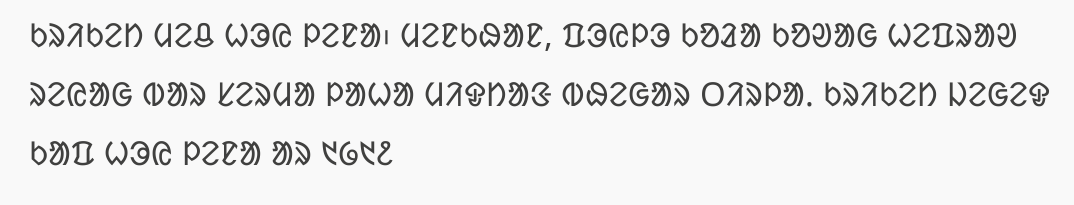ᱠᱨᱤᱠᱮᱴ ᱢᱮᱪ ᱦᱳᱭ ᱞᱮᱱᱟ᱾ ᱢᱮᱱᱠᱷᱟᱱ, ᱯᱳᱭᱞᱳ ᱠᱚᱲᱟ ᱠᱚᱣᱟᱜ ᱦᱮᱯᱨᱟᱣ ᱨᱮᱭᱟᱜ ᱵᱟᱨ ᱥᱮᱨᱢᱟ ᱞᱟᱦᱟ ᱢᱤᱫᱴᱟᱝ ᱵᱷᱮᱜᱟᱨ ᱛᱤᱨᱞᱟᱹ ᱠᱨᱤᱠᱮᱴ ᱡᱮᱜᱮᱫ ᱠᱟᱯ ᱦᱳᱭ ᱞᱮᱱᱟ ᱟᱨ ᱑᱙᱑᱒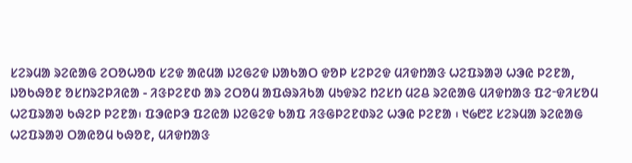ᱥᱮᱨᱢᱟ ᱨᱮᱭᱟᱜ ᱮᱛᱚᱦᱚᱵ ᱥᱮᱫ ᱟᱭᱢᱟ ᱡᱮᱜᱮᱫ ᱡᱟᱠᱟᱛ ᱫᱚᱞ ᱥᱮᱞᱮᱫ ᱢᱤᱫᱴᱟᱝ ᱦᱮᱯᱨᱟᱣ ᱦᱳᱭ ᱞᱮᱱᱟ, ᱡᱚᱠᱷᱚᱱ ᱚᱥᱴᱨᱮᱞᱤᱭᱟ - ᱤᱝᱞᱮᱱᱰ ᱟᱨ ᱮᱛᱚᱢ ᱟᱯᱷᱨᱤᱠᱟ ᱢᱩᱫᱨᱮ ᱴᱮᱥᱴ ᱢᱮᱪ ᱨᱮᱭᱟᱜ ᱢᱤᱫᱴᱟᱝ ᱯᱮᱼᱫᱤᱥᱚᱢ ᱦᱮᱯᱨᱟᱣ ᱠᱷᱮᱞ ᱞᱮᱱᱟ᱾ ᱯᱳᱭᱞᱳ ᱯᱮᱭᱟ ᱡᱮᱜᱮᱫ ᱠᱟᱯ ᱤᱝᱜᱞᱮᱱᱰᱨᱮ ᱦᱳᱭ ᱞᱮᱱᱟ ᱾ ᱑᱙᱘᱗ ᱥᱮᱨᱢᱟ ᱨᱮᱭᱟᱜ ᱦᱮᱯᱨᱟᱣ ᱛᱟᱭᱚᱢ ᱠᱷᱚᱱ, ᱢᱤᱫᱴᱟᱝ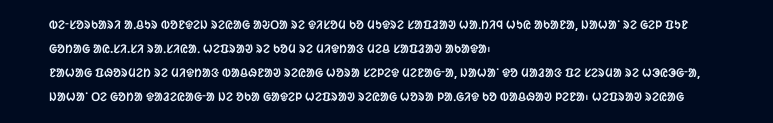ᱵᱮᱼᱥᱚᱨᱠᱟᱨᱤ ᱟᱹᱪᱩᱨ ᱵᱚᱱᱫᱮᱡ ᱨᱮᱭᱟᱜ ᱟᱶᱛᱟ ᱨᱮ ᱫᱤᱥᱚᱢ ᱠᱚ ᱢᱩᱫᱨᱮ ᱥᱟᱯᱲᱟᱣ ᱦᱟᱹᱴᱤᱧ ᱦᱩᱭ ᱟᱠᱟᱱᱟ, ᱡᱟᱦᱟᱸ ᱨᱮ ᱜᱮᱞ ᱯᱩᱱ ᱜᱚᱴᱟᱜ ᱟᱭ.ᱥᱤ.ᱥᱤ ᱨᱟᱹᱥᱤᱭᱟᱹ ᱦᱮᱯᱨᱟᱣ ᱨᱮ ᱠᱚᱢ ᱨᱮ ᱢᱤᱫᱴᱟᱝ ᱢᱮᱪ ᱥᱟᱯᱲᱟᱣ ᱟᱠᱟᱫᱟ᱾
ᱱᱟᱦᱟᱜ ᱯᱷᱚᱨᱢᱮᱴ ᱨᱮ ᱢᱤᱫᱴᱟᱝ ᱵᱟᱪᱷᱱᱟᱣ ᱨᱮᱭᱟᱜ ᱦᱚᱨᱟ ᱥᱮᱞᱮᱫ ᱢᱮᱱᱟᱜᱼᱟ, ᱡᱟᱦᱟᱸ ᱫᱚ ᱢᱟᱲᱟᱝ ᱯᱮ ᱥᱮᱨᱢᱟ ᱨᱮ ᱦᱳᱭᱳᱜᱼᱟ, ᱡᱟᱦᱟᱸ ᱛᱮ ᱜᱚᱴᱟ ᱫᱟᱲᱮᱭᱟᱜᱼᱟ ᱡᱮ ᱚᱠᱟ ᱜᱟᱫᱮᱞ ᱦᱮᱯᱨᱟᱣ ᱨᱮᱭᱟᱜ ᱦᱚᱨᱟ ᱞᱟᱹᱜᱤᱫ ᱠᱚ ᱵᱟᱪᱷᱟᱣ ᱞᱮᱱᱟ᱾ ᱦᱮᱯᱨᱟᱣ ᱨᱮᱭᱟᱜ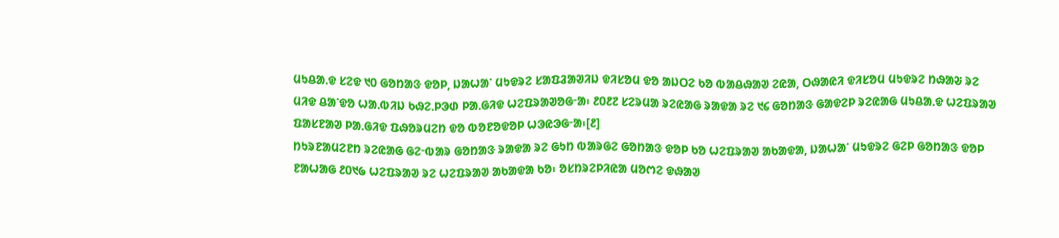ᱢᱩᱪᱟᱹᱫ ᱥᱮᱫ ᱑᱐ ᱜᱚᱴᱟᱝ ᱫᱚᱞ, ᱡᱟᱦᱟᱸ ᱢᱩᱫᱨᱮ ᱥᱟᱯᱲᱟᱣᱤᱡ ᱫᱤᱥᱚᱢ ᱫᱚ ᱟᱡᱛᱮ ᱠᱚ ᱵᱟᱪᱷᱟᱣ ᱮᱭᱟ, ᱛᱷᱟᱭᱤ ᱫᱤᱥᱚᱢ ᱢᱩᱫᱨᱮ ᱴᱷᱟᱶ ᱨᱮ ᱢᱤᱫ ᱪᱟᱸᱫᱚ ᱦᱟᱹᱵᱤᱡ ᱠᱷᱮᱹᱞᱳᱰ ᱞᱟᱹᱜᱤᱫ ᱦᱮᱯᱨᱟᱣᱚᱜᱼᱟ᱾ ᱒᱐᱒᱗ ᱥᱮᱨᱢᱟ ᱨᱮᱭᱟᱜ ᱨᱟᱫᱟ ᱨᱮ ᱑᱔ ᱜᱚᱴᱟᱝ ᱜᱟᱫᱮᱞ ᱨᱮᱭᱟᱜ ᱢᱩᱪᱟᱹᱫ ᱦᱮᱯᱨᱟᱣ ᱯᱟᱥᱱᱟᱣ ᱞᱟᱹᱜᱤᱫ ᱯᱷᱚᱨᱢᱮᱴ ᱫᱚ ᱵᱚᱱᱚᱫᱚᱞ ᱦᱳᱭᱳᱜᱼᱟ᱾[᱒]
ᱴᱩᱨᱱᱟᱢᱮᱱᱴ ᱨᱮᱭᱟᱜ ᱜᱮᱼᱵᱟᱨ ᱜᱚᱴᱟᱝ ᱨᱟᱫᱟ ᱨᱮ ᱜᱩᱴ ᱵᱟᱨᱜᱮ ᱜᱚᱴᱟᱝ ᱫᱚᱞ ᱠᱚ ᱦᱮᱯᱨᱟᱣ ᱟᱠᱟᱫᱟ, ᱡᱟᱦᱟᱸ ᱢᱩᱫᱨᱮ ᱜᱮᱞ ᱜᱚᱴᱟᱝ ᱫᱚᱞ ᱱᱟᱦᱟᱜ ᱒᱐᱑᱙ ᱦᱮᱯᱨᱟᱣ ᱨᱮ ᱦᱮᱯᱨᱟᱣ ᱟᱠᱟᱫᱟ ᱠᱚ᱾ ᱚᱥᱴᱨᱮᱞᱤᱭᱟ ᱢᱚᱬᱮ ᱫᱷᱟᱣ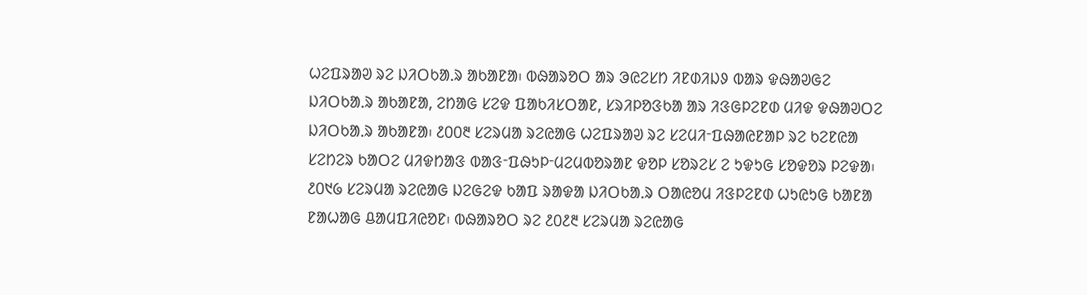ᱦᱮᱯᱨᱟᱣ ᱨᱮ ᱡᱤᱛᱠᱟᱹᱨ ᱟᱠᱟᱱᱟ᱾ ᱵᱷᱟᱨᱚᱛ ᱟᱨ ᱳᱭᱮᱥᱴ ᱤᱱᱰᱤᱡᱽ ᱵᱟᱨ ᱫᱷᱟᱣᱜᱮ ᱡᱤᱛᱠᱟᱹᱨ ᱟᱠᱟᱱᱟ, ᱮᱴᱟᱜ ᱥᱮᱫ ᱯᱟᱠᱤᱥᱛᱟᱱ, ᱥᱨᱤᱞᱚᱝᱠᱟ ᱟᱨ ᱤᱝᱜᱞᱮᱱᱰ ᱢᱤᱫ ᱫᱷᱟᱣᱛᱮ ᱡᱤᱛᱠᱟᱹᱨ ᱟᱠᱟᱱᱟ᱾ ᱒᱐᱐᱓ ᱥᱮᱨᱢᱟ ᱨᱮᱭᱟᱜ ᱦᱮᱯᱨᱟᱣ ᱨᱮ ᱥᱮᱢᱤᱼᱯᱷᱟᱭᱱᱟᱞ ᱨᱮ ᱠᱮᱱᱭᱟ ᱥᱮᱴᱮᱨ ᱠᱟᱛᱮ ᱢᱤᱫᱴᱟᱝ ᱵᱟᱝᱼᱯᱷᱩᱞᱼᱢᱮᱢᱵᱚᱨᱟᱱ ᱫᱚᱞ ᱥᱚᱨᱮᱥ ᱮ ᱩᱫᱩᱜ ᱥᱚᱫᱚᱨ ᱞᱮᱫᱟ᱾
᱒᱐᱑᱙ ᱥᱮᱨᱢᱟ ᱨᱮᱭᱟᱜ ᱡᱮᱜᱮᱫ ᱠᱟᱯ ᱨᱟᱫᱟ ᱡᱤᱛᱠᱟᱹᱨ ᱛᱟᱭᱚᱢ ᱤᱝᱞᱮᱱᱰ ᱦᱩᱭᱩᱜ ᱠᱟᱱᱟ ᱱᱟᱦᱟᱜ ᱪᱟᱢᱯᱤᱭᱚᱱ᱾ ᱵᱷᱟᱨᱚᱛ ᱨᱮ ᱒᱐᱒᱓ ᱥᱮᱨᱢᱟ ᱨᱮᱭᱟᱜ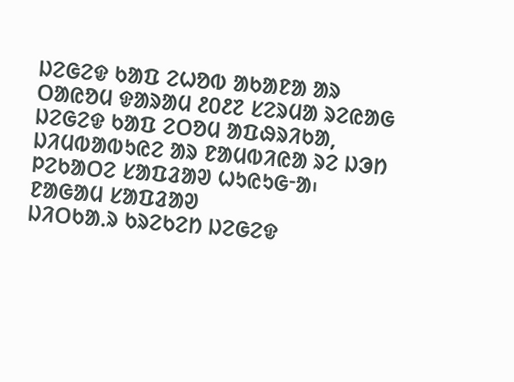ᱡᱮᱜᱮᱫ ᱠᱟᱯ ᱮᱦᱚᱵ ᱟᱠᱟᱱᱟ ᱟᱨ ᱛᱟᱭᱚᱢ ᱫᱟᱨᱟᱢ ᱒᱐᱒᱗ ᱥᱮᱨᱢᱟ ᱨᱮᱭᱟᱜ ᱡᱮᱜᱮᱫ ᱠᱟᱯ ᱮᱛᱚᱢ ᱟᱯᱷᱨᱤᱠᱟ, ᱡᱤᱢᱵᱟᱵᱩᱭᱮ ᱟᱨ ᱱᱟᱢᱵᱤᱭᱟ ᱨᱮ ᱡᱳᱴ ᱞᱮᱠᱟᱛᱮ ᱥᱟᱯᱲᱟᱣ ᱦᱩᱭᱩᱜᱼᱟ᱾
ᱱᱟᱜᱟᱢ ᱥᱟᱯᱲᱟᱣ
ᱡᱤᱛᱠᱟᱹᱨ ᱠᱨᱮᱠᱮᱴ ᱡᱮᱜᱮᱫ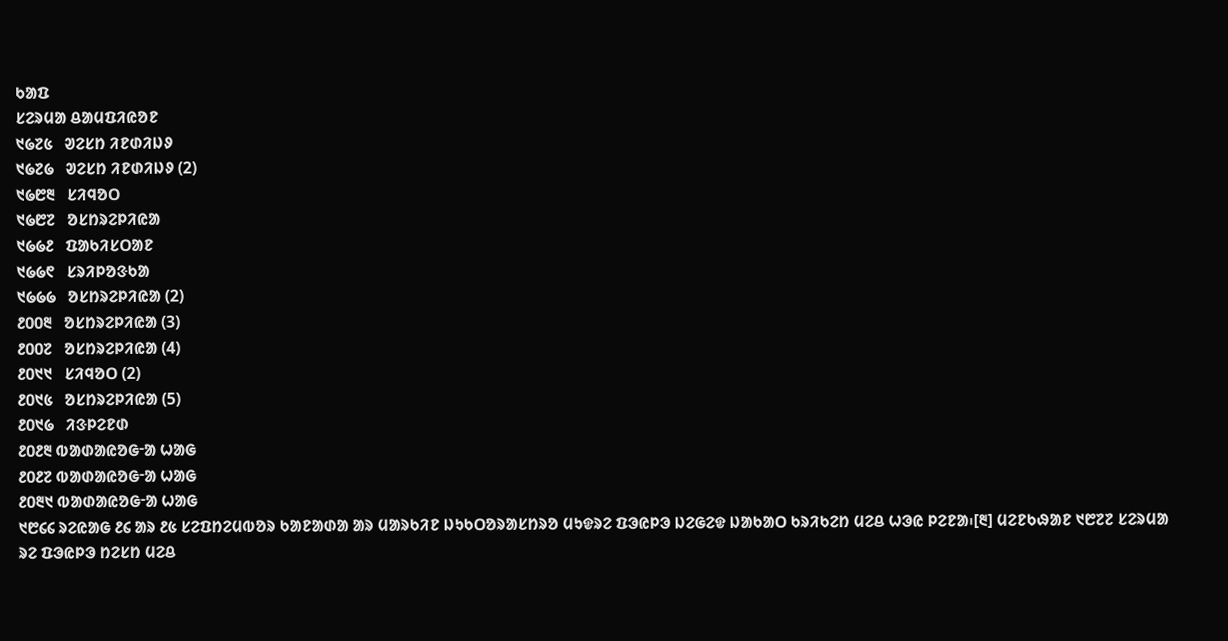ᱠᱟᱯ
ᱥᱮᱨᱢᱟ ᱪᱟᱢᱯᱤᱭᱚᱱ
᱑᱙᱗᱕   ᱣᱮᱥᱴ ᱤᱱᱰᱤᱡᱽ
᱑᱙᱗᱙   ᱣᱮᱥᱴ ᱤᱱᱰᱤᱡᱽ (2)
᱑᱙᱘᱓   ᱥᱤᱧᱚᱛ
᱑᱙᱘᱗   ᱚᱥᱴᱨᱮᱞᱤᱭᱟ
᱑᱙᱙᱒   ᱯᱟᱠᱤᱥᱛᱟᱱ
᱑᱙᱙᱖   ᱥᱨᱤᱞᱚᱝᱠᱟ
᱑᱙᱙᱙   ᱚᱥᱴᱨᱮᱞᱤᱭᱟ (2)
᱒᱐᱐᱓   ᱚᱥᱴᱨᱮᱞᱤᱭᱟ (3)
᱒᱐᱐᱗   ᱚᱥᱴᱨᱮᱞᱤᱭᱟ (4)
᱒᱐᱑᱑   ᱥᱤᱧᱚᱛ (2)
᱒᱐᱑᱕   ᱚᱥᱴᱨᱮᱞᱤᱭᱟ (5)
᱒᱐᱑᱙   ᱤᱝᱞᱮᱱᱰ
᱒᱐᱒᱓ ᱵᱟᱰᱟᱭᱚᱜᱼᱟ ᱦᱟᱜ
᱒᱐᱒᱗ ᱵᱟᱰᱟᱭᱚᱜᱼᱟ ᱦᱟᱜ
᱒᱐᱓᱑ ᱵᱟᱰᱟᱭᱚᱜᱼᱟ ᱦᱟᱜ
᱑᱘᱔᱔ ᱨᱮᱭᱟᱜ ᱒᱔ ᱟᱨ ᱒᱕ ᱥᱮᱯᱴᱮᱢᱵᱚᱨ ᱠᱟᱱᱟᱰᱟ ᱟᱨ ᱢᱟᱨᱠᱤᱱ ᱡᱩᱠᱛᱚᱨᱟᱥᱴᱨᱚ ᱢᱩᱫᱨᱮ ᱯᱳᱭᱞᱳ ᱡᱮᱜᱮᱫ ᱡᱟᱠᱟᱛ ᱠᱨᱤᱠᱮᱴ ᱢᱮᱪ ᱦᱳᱭ ᱞᱮᱱᱟ᱾[᱓] ᱢᱮᱱᱠᱷᱟᱱ ᱑᱘᱗᱗ ᱥᱮᱨᱢᱟ ᱨᱮ ᱯᱳᱭᱞᱳ ᱴᱮᱥᱴ ᱢᱮᱪ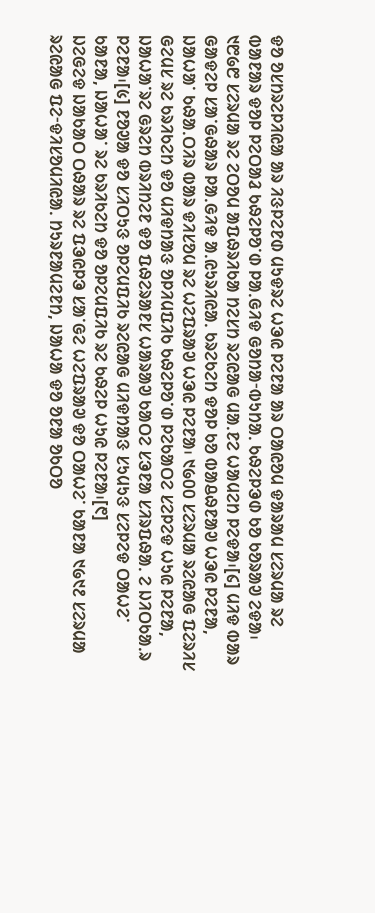ᱫᱚ ᱚᱥᱴᱨᱮᱞᱤᱭᱟ ᱟᱨ ᱤᱝᱞᱮᱱᱰ ᱢᱩᱫᱨᱮ ᱦᱳᱭ ᱞᱮᱱᱟ ᱟᱨ ᱛᱟᱭᱚᱢ ᱫᱟᱨᱟᱢ ᱥᱮᱨᱢᱟ ᱨᱮ ᱵᱟᱱᱟᱨ ᱫᱚᱞ ᱞᱮᱛᱟᱲ ᱠᱷᱮᱞᱚᱸᱰ ᱞᱟᱹᱜᱤᱫ ᱜᱚᱴᱟᱼᱵᱩᱴᱟᱹ ᱠᱷᱮᱞᱳᱰ ᱠᱚ ᱠᱚᱨᱟᱣ ᱮᱫᱟ᱾ ᱑᱘᱙᱘ ᱥᱮᱨᱢᱟ ᱨᱮ ᱮᱛᱚᱢ ᱟᱯᱷᱨᱤᱠᱟ ᱴᱮᱥᱴ ᱨᱮᱭᱟᱜ ᱢᱟᱹᱱᱮ ᱦᱟᱢᱮᱴ ᱞᱮᱫᱟ᱾[᱔] ᱢᱤᱫ ᱵᱟᱨ ᱜᱟᱫᱮᱞ ᱥᱟᱸᱜᱷᱟᱨ ᱞᱟᱹᱜᱤᱫ ᱟᱹᱭᱩᱨᱤᱭᱟᱹ ᱠᱨᱮᱠᱮᱴ ᱫᱚᱞ ᱠᱚ ᱵᱟᱪᱷᱱᱟᱣ ᱦᱳᱭ ᱞᱮᱱᱟ, ᱡᱟᱦᱟᱸ ᱠᱷᱟᱹᱛᱤᱨ ᱵᱟᱨ ᱫᱤᱥᱚᱢ ᱨᱮ ᱦᱮᱯᱨᱟᱣ ᱦᱳᱭ ᱞᱮᱱᱟ᱾ ᱑᱙᱐᱐ ᱥᱮᱨᱢᱟ ᱨᱮᱭᱟᱜ ᱯᱮᱨᱤᱥ ᱜᱮᱢᱥ ᱨᱮ ᱠᱨᱤᱠᱮᱴ ᱫᱚ ᱢᱤᱫᱴᱟᱝ ᱚᱞᱤᱢᱯᱤᱠ ᱠᱷᱮᱞᱚᱸᱰ ᱞᱮᱠᱟᱛᱮ ᱥᱮᱞᱮᱫ ᱦᱩᱭ ᱞᱮᱱᱟ, ᱡᱟᱦᱟᱸᱨᱮ ᱜᱨᱮᱴ ᱵᱨᱤᱴᱮᱱ ᱫᱚ ᱯᱷᱮᱨᱟᱱᱥ ᱦᱟᱨᱟᱣ ᱠᱟᱛᱮ ᱥᱳᱱᱟ ᱥᱤᱨᱯᱷᱟᱹ ᱮ ᱡᱤᱛᱠᱟᱹᱨ ᱞᱮᱱᱟ᱾[᱕] ᱱᱚᱣᱟ ᱫᱚ ᱥᱤᱛᱩᱝ ᱚᱞᱮᱢᱯᱤᱠ ᱨᱮᱭᱟᱜ ᱢᱤᱫᱴᱟᱝ ᱥᱩᱢᱩᱝ ᱥᱮᱞᱮᱫ ᱛᱟᱦᱮᱸ ᱠᱟᱱᱟ, ᱡᱟᱦᱟᱸ ᱨᱮ ᱠᱨᱤᱠᱮᱴ ᱫᱚ ᱚᱞᱮᱢᱯᱤᱠ ᱨᱮ ᱠᱷᱮᱞ ᱦᱩᱭ ᱞᱮᱱᱟ᱾[᱖]
ᱡᱮᱜᱮᱫ ᱡᱟᱠᱟᱛ ᱛᱷᱟᱨ ᱨᱮ ᱯᱳᱭᱞᱳ ᱥᱟᱸᱜᱮ ᱦᱮᱯᱨᱟᱣ ᱫᱚ ᱛᱟᱦᱮᱸ ᱠᱟᱱᱟ ᱑᱙᱑᱒ ᱥᱮᱨᱢᱟ ᱨᱮᱭᱟᱜ ᱯᱮᱼᱫᱤᱥᱚᱢᱤᱭᱟᱹ ᱴᱩᱨᱱᱟᱢᱮᱱᱴ, ᱡᱟᱦᱟ ᱫᱚ ᱚᱱᱟ ᱚᱠᱛᱚ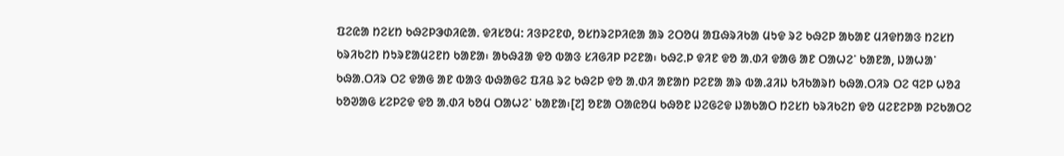ᱯᱮᱭᱟ ᱴᱮᱥᱴ ᱠᱷᱮᱞᱳᱰᱤᱭᱟᱹ ᱫᱤᱥᱚᱢ: ᱤᱝᱞᱮᱱᱰ, ᱚᱥᱴᱨᱮᱞᱤᱭᱟ ᱟᱨ ᱮᱛᱚᱢ ᱟᱯᱷᱨᱤᱠᱟ ᱢᱩᱫ ᱨᱮ ᱠᱷᱮᱞ ᱟᱠᱟᱱ ᱢᱤᱫᱴᱟᱝ ᱴᱮᱥᱴ ᱠᱨᱤᱠᱮᱴ ᱴᱩᱨᱱᱟᱢᱮᱱᱴ ᱠᱟᱱᱟ᱾ ᱟᱠᱷᱲᱟ ᱫᱚ ᱵᱟᱝ ᱥᱤᱜᱤᱞ ᱞᱮᱱᱟ᱾ ᱠᱷᱮᱹᱞ ᱫᱤᱱ ᱫᱚ ᱟᱹᱰᱤ ᱫᱟᱜ ᱟᱱ ᱛᱟᱦᱮᱸ ᱠᱟᱱᱟ, ᱡᱟᱦᱟᱸ ᱠᱷᱟᱹᱛᱤᱨ ᱛᱮ ᱫᱟᱜ ᱟᱱ ᱵᱟᱝ ᱵᱷᱟᱜᱮ ᱯᱤᱪ ᱨᱮ ᱠᱷᱮᱞ ᱫᱚ ᱟᱹᱰᱤ ᱟᱱᱟᱴ ᱞᱮᱱᱟ ᱟᱨ ᱵᱟᱹᱲᱤᱡ ᱠᱤᱠᱟᱨᱴ ᱠᱷᱟᱹᱛᱤᱨ ᱛᱮ ᱧᱮᱞ ᱦᱚᱲ ᱠᱚᱣᱟᱜ ᱥᱮᱞᱮᱫ ᱫᱚ ᱟᱹᱰᱤ ᱠᱚᱢ ᱛᱟᱦᱮᱸ ᱠᱟᱱᱟ᱾[᱗] ᱚᱱᱟ ᱛᱟᱭᱚᱢ ᱠᱷᱚᱱ ᱡᱮᱜᱮᱫ ᱡᱟᱠᱟᱛ ᱴᱮᱥᱴ ᱠᱨᱤᱠᱮᱴ ᱫᱚ ᱢᱮᱱᱮᱞᱟ ᱞᱮᱠᱟᱛᱮ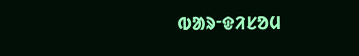ᱵᱟᱨᱼᱫᱤᱥᱚᱢ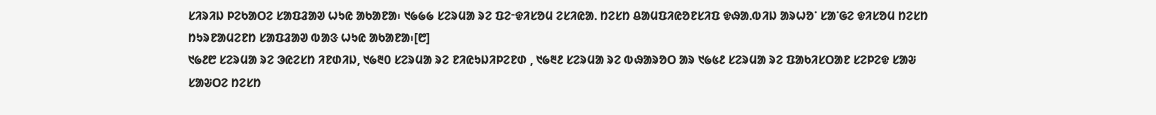ᱥᱤᱨᱤᱡ ᱞᱮᱠᱟᱛᱮ ᱥᱟᱯᱲᱟᱣ ᱦᱩᱭ ᱟᱠᱟᱱᱟ᱾ ᱑᱙᱙᱙ ᱥᱮᱨᱢᱟ ᱨᱮ ᱯᱮᱼᱫᱤᱥᱚᱢ ᱮᱥᱤᱭᱟᱹ ᱴᱮᱥᱴ ᱪᱟᱢᱯᱤᱭᱚᱱᱥᱤᱯ ᱫᱷᱟᱹᱵᱤᱡ ᱟᱨᱦᱚᱸ ᱥᱟᱸᱜᱮ ᱫᱤᱥᱚᱢ ᱴᱮᱥᱴ ᱴᱩᱨᱱᱟᱢᱮᱱᱴ ᱥᱟᱯᱲᱟᱣ ᱵᱟᱝ ᱦᱩᱭ ᱟᱠᱟᱱᱟ᱾[᱘]
᱑᱙᱒᱘ ᱥᱮᱨᱢᱟ ᱨᱮ ᱳᱭᱮᱥᱴ ᱤᱱᱰᱤᱡ, ᱑᱙᱓᱐ ᱥᱮᱨᱢᱟ ᱨᱮ ᱱᱤᱭᱩᱡᱤᱞᱮᱱᱰ , ᱑᱙᱓᱒ ᱥᱮᱨᱢᱟ ᱨᱮ ᱵᱷᱟᱨᱚᱛ ᱟᱨ ᱑᱙᱕᱒ ᱥᱮᱨᱢᱟ ᱨᱮ ᱯᱟᱠᱤᱥᱛᱟᱱ ᱥᱮᱞᱮᱫ ᱥᱟᱶ ᱥᱟᱶᱛᱮ ᱴᱮᱥᱴ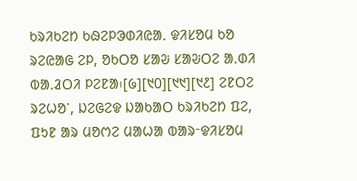ᱠᱨᱤᱠᱮᱴ ᱠᱷᱮᱞᱳᱰᱤᱭᱟᱹ ᱫᱤᱥᱚᱢ ᱠᱚ ᱨᱮᱭᱟᱜ ᱮᱞ, ᱚᱠᱛᱚ ᱥᱟᱶ ᱥᱟᱶᱛᱮ ᱟᱹᱰᱤ ᱵᱟᱹᱲᱛᱤ ᱞᱮᱱᱟ᱾[᱙][᱑᱐][᱑᱑][᱑᱒] ᱮᱱᱛᱮ ᱨᱮᱦᱚᱸ, ᱡᱮᱜᱮᱫ ᱡᱟᱠᱟᱛ ᱠᱨᱤᱠᱮᱴ ᱯᱮ, ᱯᱩᱱ ᱟᱨ ᱢᱚᱬᱮ ᱢᱟᱦᱟ ᱵᱟᱨᱼᱫᱤᱥᱚᱢ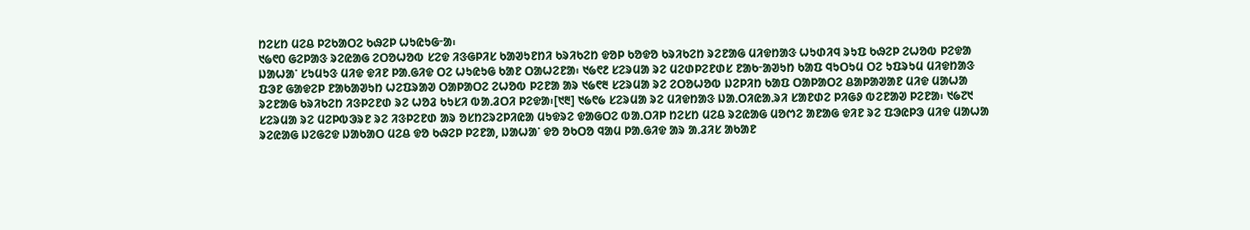ᱴᱮᱥᱴ ᱢᱮᱪ ᱞᱮᱠᱟᱛᱮ ᱠᱷᱮᱞ ᱦᱩᱭᱩᱜᱼᱟ᱾
᱑᱙᱖᱐ ᱜᱮᱞᱟᱝ ᱨᱮᱭᱟᱜ ᱮᱛᱚᱦᱚᱵ ᱥᱮᱫ ᱤᱝᱜᱞᱤᱥ ᱠᱟᱣᱩᱱᱴᱤ ᱠᱨᱤᱠᱮᱴ ᱫᱚᱞ ᱠᱚᱫᱚ ᱠᱨᱤᱠᱮᱴ ᱨᱮᱱᱟᱜ ᱢᱤᱫᱴᱟᱝ ᱦᱩᱰᱤᱧ ᱨᱩᱯ ᱠᱷᱮᱞ ᱮᱦᱚᱵ ᱞᱮᱫᱟ ᱡᱟᱦᱟᱸ ᱥᱩᱢᱩᱝ ᱢᱤᱫ ᱫᱤᱱ ᱞᱟᱹᱜᱤᱫ ᱛᱮ ᱦᱩᱭᱩᱜ ᱠᱟᱱ ᱛᱟᱦᱮᱱᱟ᱾ ᱑᱙᱖᱒ ᱥᱮᱨᱢᱟ ᱨᱮ ᱢᱮᱰᱞᱮᱱᱰᱥ ᱱᱟᱠᱼᱟᱣᱩᱴ ᱠᱟᱯ ᱧᱩᱛᱩᱢ ᱛᱮ ᱩᱯᱨᱩᱢ ᱢᱤᱫᱴᱟᱝ ᱯᱳᱱ ᱜᱟᱫᱮᱞ ᱱᱟᱠᱟᱣᱩᱴ ᱦᱮᱯᱨᱟᱣ ᱛᱟᱞᱟᱛᱮ ᱮᱦᱚᱵ ᱞᱮᱱᱟ ᱟᱨ ᱑᱙᱖᱓ ᱥᱮᱨᱢᱟ ᱨᱮ ᱮᱛᱚᱦᱚᱵ ᱡᱮᱞᱤᱴ ᱠᱟᱯ ᱛᱟᱞᱟᱛᱮ ᱪᱟᱞᱟᱣᱟᱱ ᱢᱤᱫ ᱢᱟᱦᱟ ᱨᱮᱱᱟᱜ ᱠᱨᱤᱠᱮᱴ ᱤᱝᱞᱮᱱᱰ ᱨᱮ ᱦᱚᱲ ᱠᱩᱥᱤ ᱵᱟᱹᱲᱛᱤ ᱞᱮᱫᱟ᱾[᱑᱓] ᱑᱙᱖᱙ ᱥᱮᱨᱢᱟ ᱨᱮ ᱢᱤᱫᱴᱟᱝ ᱡᱟᱹᱛᱤᱭᱟᱹᱨᱤ ᱥᱟᱱᱰᱮ ᱞᱤᱜᱽ ᱵᱮᱱᱟᱣ ᱞᱮᱱᱟ᱾ ᱑᱙᱗᱑ ᱥᱮᱨᱢᱟ ᱨᱮ ᱢᱮᱞᱵᱳᱨᱱ ᱨᱮ ᱤᱝᱞᱮᱱᱰ ᱟᱨ ᱚᱥᱴᱮᱨᱮᱞᱤᱭᱟ ᱢᱩᱫᱨᱮ ᱫᱟᱜᱛᱮ ᱵᱟᱹᱛᱤᱞ ᱴᱮᱥᱴ ᱢᱮᱪ ᱨᱮᱭᱟᱜ ᱢᱚᱬᱮ ᱟᱱᱟᱜ ᱫᱤᱱ ᱨᱮ ᱯᱳᱭᱞᱳ ᱢᱤᱫ ᱢᱟᱦᱟ ᱨᱮᱭᱟᱜ ᱡᱮᱜᱮᱫ ᱡᱟᱠᱟᱛ ᱢᱮᱪ ᱫᱚ ᱠᱷᱮᱞ ᱞᱮᱱᱟ, ᱡᱟᱦᱟᱸ ᱫᱚ ᱚᱠᱛᱚ ᱧᱟᱢ ᱞᱟᱹᱜᱤᱫ ᱟᱨ ᱟᱹᱲᱤᱥ ᱟᱠᱟᱱ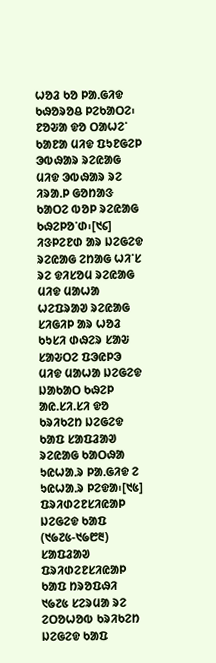ᱦᱚᱲ ᱠᱚ ᱞᱟᱹᱜᱤᱫ ᱠᱷᱚᱨᱚᱪ ᱞᱮᱠᱟᱛᱮ᱾ ᱱᱚᱶᱟ ᱫᱚ ᱛᱟᱦᱮᱸ ᱠᱟᱱᱟ ᱢᱤᱫ ᱯᱩᱱᱜᱮᱞ ᱳᱵᱷᱟᱨ ᱨᱮᱭᱟᱜ ᱢᱤᱫ ᱳᱵᱷᱟᱨ ᱨᱮ ᱤᱨᱟᱹᱞ ᱜᱚᱴᱟᱝ ᱠᱟᱛᱮ ᱵᱚᱞ ᱨᱮᱭᱟᱜ ᱠᱷᱮᱞᱚᱸᱰ᱾[᱑᱔] ᱤᱝᱞᱮᱱᱰ ᱟᱨ ᱡᱮᱜᱮᱫ ᱨᱮᱭᱟᱜ ᱮᱴᱟᱜ ᱦᱤᱸᱥ ᱨᱮ ᱫᱤᱥᱚᱢ ᱨᱮᱭᱟᱜ ᱢᱤᱫ ᱢᱟᱦᱟ ᱦᱮᱯᱨᱟᱣ ᱨᱮᱭᱟᱜ ᱥᱤᱜᱤᱞ ᱟᱨ ᱦᱚᱲ ᱠᱩᱥᱤ ᱰᱷᱮᱨ ᱥᱟᱶ ᱥᱟᱶᱛᱮ ᱯᱳᱭᱞᱳ ᱢᱤᱫ ᱢᱟᱦᱟ ᱡᱮᱜᱮᱫ ᱡᱟᱠᱟᱛ ᱠᱷᱮᱞ ᱟᱭ.ᱥᱤ.ᱥᱤ ᱫᱚ ᱠᱨᱤᱠᱮᱴ ᱡᱮᱜᱮᱫ ᱠᱟᱯ ᱥᱟᱯᱲᱟᱣ ᱨᱮᱭᱟᱜ ᱠᱟᱛᱷᱟ ᱩᱭᱦᱟᱹᱨ ᱞᱟᱹᱜᱤᱫ ᱮ ᱩᱭᱦᱟᱹᱨ ᱞᱮᱫᱟ᱾[᱑᱕]
ᱯᱨᱤᱰᱮᱱᱥᱤᱭᱟᱞ ᱡᱮᱜᱮᱫ ᱠᱟᱯ (᱑᱙᱗᱕-᱑᱙᱘᱓) ᱥᱟᱯᱲᱟᱣ
ᱯᱨᱤᱰᱮᱱᱥᱤᱭᱟᱞ ᱠᱟᱯ ᱴᱨᱚᱯᱷᱤ
᱑᱙᱗᱕ ᱥᱮᱨᱢᱟ ᱨᱮ ᱮᱛᱚᱦᱚᱵ ᱠᱨᱤᱠᱮᱴ ᱡᱮᱜᱮᱫ ᱠᱟᱯ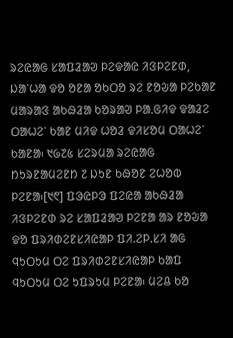ᱨᱮᱭᱟᱜ ᱥᱟᱯᱲᱟᱣ ᱞᱮᱫᱟᱭ ᱤᱝᱞᱮᱱᱰ, ᱡᱟᱸᱦᱟ ᱫᱚ ᱚᱱᱟ ᱚᱠᱛᱚ ᱨᱮ ᱱᱚᱶᱟ ᱞᱮᱠᱟᱱ ᱢᱟᱨᱟᱝ ᱟᱠᱷᱲᱟ ᱠᱚᱨᱟᱣ ᱞᱟᱹᱜᱤᱫ ᱫᱟᱲᱮ ᱛᱟᱦᱮᱸ ᱠᱟᱱ ᱢᱤᱫ ᱦᱚᱲ ᱫᱤᱥᱚᱢ ᱛᱟᱦᱮᱸ ᱠᱟᱱᱟ᱾ ᱑᱙᱗᱕ ᱥᱮᱨᱢᱟ ᱨᱮᱭᱟᱜ ᱴᱩᱨᱱᱟᱢᱮᱱᱴ ᱗ ᱡᱩᱱ ᱠᱷᱚᱱ ᱮᱦᱚᱵ ᱞᱮᱱᱟ᱾[᱑᱖] ᱯᱳᱭᱞᱳ ᱯᱮᱭᱟ ᱟᱠᱷᱲᱟ ᱤᱝᱞᱮᱱᱰ ᱨᱮ ᱥᱟᱯᱲᱟᱣ ᱞᱮᱱᱟ ᱟᱨ ᱱᱚᱶᱟ ᱫᱚ ᱯᱨᱤᱰᱮᱱᱥᱤᱭᱟᱞ ᱯᱤ.ᱮᱞ.ᱥᱤ ᱟᱜ ᱧᱩᱛᱩᱢ ᱛᱮ ᱯᱨᱤᱰᱮᱱᱥᱤᱭᱟᱞ ᱠᱟᱯ ᱧᱩᱛᱩᱢ ᱛᱮ ᱩᱯᱨᱩᱢ ᱞᱮᱱᱟ᱾ ᱢᱮᱪ ᱠᱚ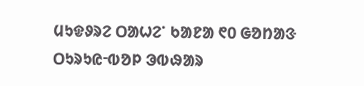ᱢᱩᱫᱽᱨᱮ ᱛᱟᱦᱮᱸ ᱠᱟᱱᱟ ᱖᱐ ᱜᱚᱴᱟᱝ ᱛᱩᱨᱩᱭᱼᱵᱚᱞ ᱳᱵᱷᱟᱨ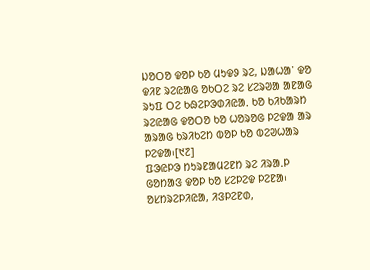ᱡᱚᱛᱚ ᱫᱚᱞ ᱠᱚ ᱢᱩᱫᱽ ᱨᱮ, ᱡᱟᱦᱟᱸ ᱫᱚ ᱫᱤᱱ ᱨᱮᱭᱟᱜ ᱚᱠᱛᱮ ᱨᱮ ᱥᱮᱨᱣᱟ ᱟᱱᱟᱜ ᱨᱩᱯ ᱛᱮ ᱠᱷᱮᱞᱳᱰᱤᱭᱟᱹ ᱠᱚ ᱠᱤᱠᱟᱨᱴ ᱨᱮᱭᱟᱜ ᱫᱚᱛᱚ ᱠᱚ ᱦᱚᱨᱚᱜ ᱞᱮᱫᱟ ᱟᱨ ᱟᱨᱟᱜ ᱠᱨᱤᱠᱮᱴ ᱵᱚᱞ ᱠᱚ ᱵᱮᱣᱦᱟᱨ ᱞᱮᱫᱟ᱾[᱑᱗]
ᱯᱳᱭᱞᱳ ᱴᱩᱨᱱᱟᱢᱮᱱᱴ ᱨᱮ ᱤᱨᱟᱹᱞ ᱜᱚᱴᱟᱝ ᱫᱚᱞ ᱠᱚ ᱥᱮᱞᱮᱫ ᱞᱮᱱᱟ᱾ ᱚᱥᱴᱨᱮᱞᱤᱭᱟ, ᱤᱝᱞᱮᱱᱰ,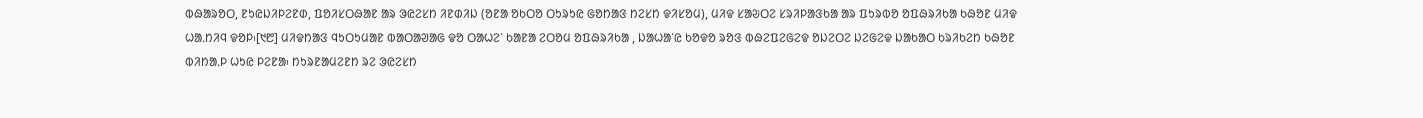ᱵᱷᱟᱨᱚᱛ, ᱱᱩᱭᱡᱤᱞᱮᱱᱰ, ᱯᱚᱤᱥᱛᱷᱟᱱ ᱟᱨ ᱳᱭᱮᱥᱴ ᱤᱱᱰᱤᱡ (ᱚᱱᱟ ᱚᱠᱛᱚ ᱛᱩᱨᱩᱭ ᱜᱚᱴᱟᱝ ᱴᱮᱥᱴ ᱫᱤᱥᱚᱢ), ᱢᱤᱫ ᱥᱟᱶᱛᱮ ᱥᱨᱤᱞᱟᱝᱠᱟ ᱟᱨ ᱯᱩᱨᱵᱚ ᱚᱯᱷᱨᱤᱠᱟ ᱠᱷᱚᱱ ᱢᱤᱫ ᱦᱟᱹᱴᱤᱧ ᱫᱚᱞ᱾[᱑᱘] ᱢᱤᱫᱴᱟᱝ ᱧᱩᱛᱩᱢᱟᱱ ᱵᱟᱛᱟᱣᱟᱜ ᱫᱚ ᱛᱟᱦᱮᱸ ᱠᱟᱱᱟ ᱮᱛᱚᱢ ᱚᱯᱷᱨᱤᱠᱟ , ᱡᱟᱦᱟᱸᱭ ᱠᱚᱫᱚ ᱨᱚᱝ ᱵᱷᱮᱯᱮᱜᱮᱫ ᱚᱡᱮᱛᱮ ᱡᱮᱜᱮᱫ ᱡᱟᱠᱟᱛ ᱠᱨᱤᱠᱮᱴ ᱠᱷᱚᱱ ᱵᱤᱴᱟᱹᱞ ᱦᱩᱭ ᱞᱮᱱᱟ᱾ ᱴᱩᱨᱱᱟᱢᱮᱱᱴ ᱨᱮ ᱳᱭᱮᱥᱴ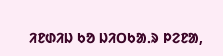ᱤᱱᱰᱤᱡ ᱠᱚ ᱡᱤᱛᱠᱟᱹᱨ ᱞᱮᱱᱟ,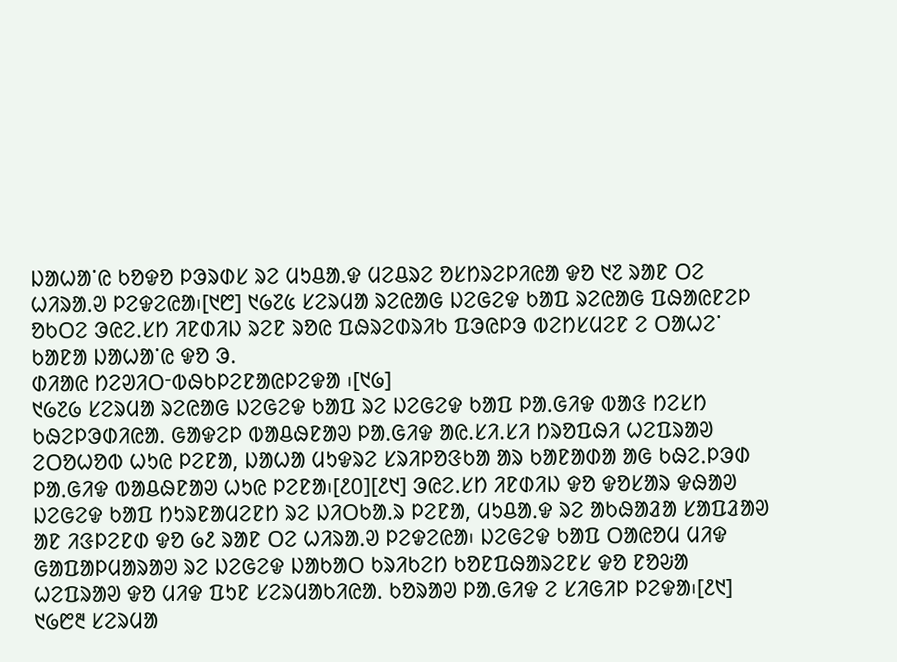ᱡᱟᱦᱟᱸᱭ ᱠᱚᱫᱚ ᱞᱳᱨᱰᱥ ᱨᱮ ᱢᱩᱪᱟᱹᱫ ᱢᱮᱪᱨᱮ ᱚᱥᱴᱨᱮᱞᱤᱭᱟ ᱫᱚ ᱑᱗ ᱨᱟᱱ ᱛᱮ ᱦᱤᱨᱟᱹᱣ ᱞᱮᱫᱮᱭᱟ᱾[᱑᱘] ᱑᱙᱗᱕ ᱥᱮᱨᱢᱟ ᱨᱮᱭᱟᱜ ᱡᱮᱜᱮᱫ ᱠᱟᱯ ᱨᱮᱭᱟᱜ ᱯᱷᱟᱭᱱᱮᱞ ᱚᱠᱛᱮ ᱳᱭᱮᱹᱥᱴ ᱤᱱᱰᱤᱡ ᱨᱮᱱ ᱨᱚᱭ ᱯᱷᱨᱮᱰᱨᱤᱠ ᱯᱳᱭᱞᱳ ᱵᱮᱴᱥᱢᱮᱱ ᱮ ᱛᱟᱦᱮᱸ ᱠᱟᱱᱟ ᱡᱟᱦᱟᱸᱭ ᱫᱚ ᱳ.
ᱰᱤᱟᱭ ᱴᱮᱣᱤᱛᱼᱵᱷᱠᱞᱮᱱᱟᱭᱞᱮᱫᱟ ᱾[᱑᱙]
᱑᱙᱗᱙ ᱥᱮᱨᱢᱟ ᱨᱮᱭᱟᱜ ᱡᱮᱜᱮᱫ ᱠᱟᱯ ᱨᱮ ᱡᱮᱜᱮᱫ ᱠᱟᱯ ᱞᱟᱹᱜᱤᱫ ᱵᱟᱝ ᱴᱮᱥᱴ ᱠᱷᱮᱞᱳᱰᱤᱭᱟᱹ ᱜᱟᱫᱮᱞ ᱵᱟᱪᱷᱱᱟᱣ ᱞᱟᱹᱜᱤᱫ ᱟᱭ.ᱥᱤ.ᱥᱤ ᱴᱨᱚᱯᱷᱤ ᱦᱮᱯᱨᱟᱣ ᱮᱛᱚᱦᱚᱵ ᱦᱩᱭ ᱞᱮᱱᱟ, ᱡᱟᱦᱟ ᱢᱩᱫᱨᱮ ᱥᱨᱤᱞᱚᱝᱠᱟ ᱟᱨ ᱠᱟᱱᱟᱰᱟ ᱟᱜ ᱠᱷᱮᱹᱞᱳᱰ ᱞᱟᱹᱜᱤᱫ ᱵᱟᱪᱷᱱᱟᱣ ᱦᱩᱭ ᱞᱮᱱᱟ᱾[᱒᱐][᱒᱑] ᱳᱭᱮᱹᱥᱴ ᱤᱱᱰᱤᱡ ᱫᱚ ᱫᱚᱥᱟᱨ ᱫᱷᱟᱣ ᱡᱮᱜᱮᱫ ᱠᱟᱯ ᱴᱩᱨᱱᱟᱢᱮᱱᱴ ᱨᱮ ᱡᱤᱛᱠᱟᱹᱨ ᱞᱮᱱᱟ, ᱢᱩᱪᱟᱹᱫ ᱨᱮ ᱟᱠᱷᱟᱲᱟ ᱥᱟᱯᱲᱟᱣ ᱟᱱ ᱤᱝᱞᱮᱱᱰ ᱫᱚ ᱙᱒ ᱨᱟᱱ ᱛᱮ ᱦᱤᱨᱟᱹᱣ ᱞᱮᱫᱮᱭᱟ᱾ ᱡᱮᱜᱮᱫ ᱠᱟᱯ ᱛᱟᱭᱚᱢ ᱢᱤᱫ ᱜᱟᱯᱟᱞᱢᱟᱨᱟᱣ ᱨᱮ ᱡᱮᱜᱮᱫ ᱡᱟᱠᱟᱛ ᱠᱨᱤᱠᱮᱴ ᱠᱚᱱᱯᱷᱟᱨᱮᱱᱥ ᱫᱚ ᱱᱚᱶᱟ ᱦᱮᱯᱨᱟᱣ ᱫᱚ ᱢᱤᱫ ᱯᱩᱱ ᱥᱮᱨᱢᱟᱠᱤᱭᱟᱹ ᱠᱚᱨᱟᱣ ᱞᱟᱹᱜᱤᱫ ᱮ ᱥᱤᱜᱤᱞ ᱞᱮᱫᱟ᱾[᱒᱑]
᱑᱙᱘᱓ ᱥᱮᱨᱢᱟ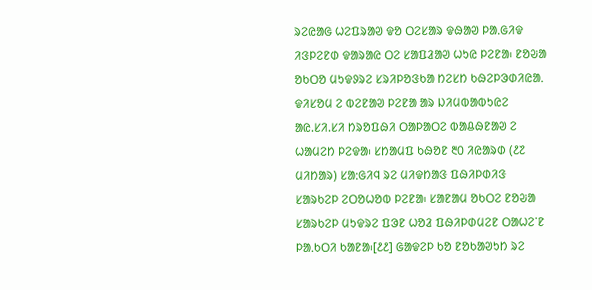ᱨᱮᱭᱟᱜ ᱦᱮᱯᱨᱟᱣ ᱫᱚ ᱛᱮᱥᱟᱨ ᱫᱷᱟᱣ ᱞᱟᱹᱜᱤᱫ ᱤᱝᱞᱮᱱᱰ ᱫᱟᱨᱟᱭ ᱛᱮ ᱥᱟᱯᱲᱟᱣ ᱦᱩᱭ ᱞᱮᱱᱟ᱾ ᱱᱚᱶᱟ ᱚᱠᱛᱚ ᱢᱩᱫᱽᱨᱮ ᱥᱨᱤᱞᱚᱝᱠᱟ ᱴᱮᱥᱴ ᱠᱷᱮᱞᱳᱰᱤᱭᱟᱹ ᱫᱤᱥᱚᱢ ᱮ ᱵᱮᱱᱟᱣ ᱞᱮᱱᱟ ᱟᱨ ᱡᱤᱢᱵᱟᱵᱩᱭᱮ ᱟᱭ.ᱥᱤ.ᱥᱤ ᱴᱨᱚᱯᱷᱤ ᱛᱟᱞᱟᱛᱮ ᱵᱟᱪᱷᱱᱟᱣ ᱮ ᱦᱟᱢᱮᱴ ᱞᱮᱫᱟ᱾ ᱥᱴᱟᱢᱯ ᱠᱷᱚᱱ ᱓᱐ ᱤᱭᱟᱨᱰ (᱒᱗ ᱢᱤᱴᱟᱨ) ᱥᱟᱺᱜᱤᱧ ᱨᱮ ᱢᱤᱫᱴᱟᱝ ᱯᱷᱤᱞᱰᱤᱝ ᱥᱟᱨᱠᱮᱞ ᱮᱛᱚᱦᱚᱵ ᱞᱮᱱᱟ᱾ ᱥᱟᱱᱟᱢ ᱚᱠᱛᱮ ᱱᱚᱶᱟ ᱥᱟᱨᱠᱮᱞ ᱢᱩᱫᱨᱮ ᱯᱳᱱ ᱦᱚᱲ ᱯᱷᱤᱞᱰᱢᱮᱱ ᱛᱟᱦᱮᱸᱱ ᱞᱟᱹᱠᱛᱤ ᱠᱟᱱᱟ᱾[᱒᱒] ᱜᱟᱫᱮᱞ ᱠᱚ ᱱᱚᱠᱟᱣᱩᱴ ᱨᱮ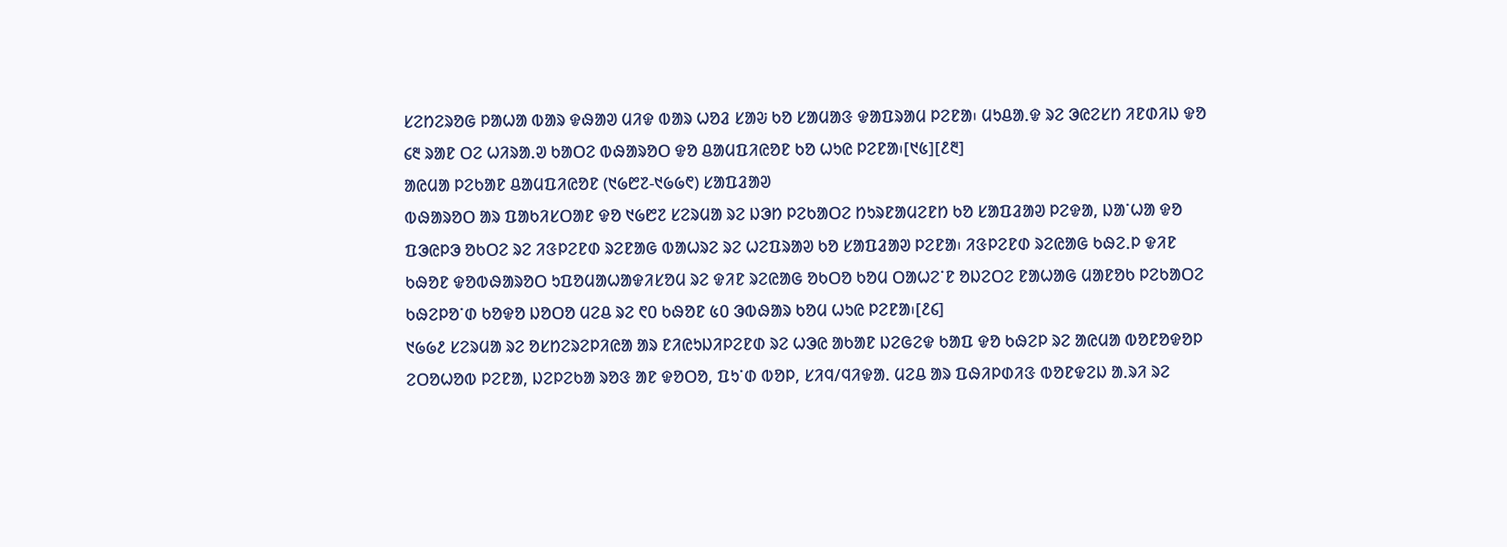ᱥᱮᱴᱮᱨᱚᱜ ᱞᱟᱦᱟ ᱵᱟᱨ ᱫᱷᱟᱣ ᱢᱤᱫ ᱵᱟᱨ ᱦᱚᱲ ᱥᱟᱶ ᱠᱚ ᱥᱟᱢᱟᱝ ᱫᱟᱯᱨᱟᱢ ᱞᱮᱱᱟ᱾ ᱢᱩᱪᱟᱹᱫ ᱨᱮ ᱳᱭᱮᱥᱴ ᱤᱱᱰᱤᱡ ᱫᱚ ᱔᱓ ᱨᱟᱱ ᱛᱮ ᱦᱤᱨᱟᱹᱣ ᱠᱟᱛᱮ ᱵᱷᱟᱨᱚᱛ ᱫᱚ ᱪᱟᱢᱯᱤᱭᱚᱱ ᱠᱚ ᱦᱩᱭ ᱞᱮᱱᱟ᱾[᱑᱕][᱒᱓]
ᱟᱭᱢᱟ ᱞᱮᱠᱟᱱ ᱪᱟᱢᱯᱤᱭᱚᱱ (᱑᱙᱘᱗-᱑᱙᱙᱖) ᱥᱟᱯᱲᱟᱣ
ᱵᱷᱟᱨᱚᱛ ᱟᱨ ᱯᱟᱠᱤᱥᱛᱟᱱ ᱫᱚ ᱑᱙᱘᱗ ᱥᱮᱨᱢᱟ ᱨᱮ ᱡᱳᱴ ᱞᱮᱠᱟᱛᱮ ᱴᱩᱨᱱᱟᱢᱮᱱᱴ ᱠᱚ ᱥᱟᱯᱲᱟᱣ ᱞᱮᱫᱟ, ᱡᱟᱸᱦᱟ ᱫᱚ ᱯᱳᱭᱞᱳ ᱚᱠᱛᱮ ᱨᱮ ᱤᱝᱞᱮᱱᱰ ᱨᱮᱱᱟᱜ ᱵᱟᱦᱨᱮ ᱨᱮ ᱦᱮᱯᱨᱟᱣ ᱠᱚ ᱥᱟᱯᱲᱟᱣ ᱞᱮᱱᱟ᱾ ᱤᱝᱞᱮᱱᱰ ᱨᱮᱭᱟᱜ ᱠᱷᱮᱹᱞ ᱫᱤᱱ ᱠᱷᱚᱱ ᱫᱚᱵᱷᱟᱨᱚᱛ ᱩᱯᱚᱢᱟᱦᱟᱫᱤᱥᱚᱢ ᱨᱮ ᱫᱤᱱ ᱨᱮᱭᱟᱜ ᱚᱠᱛᱚ ᱠᱚᱢ ᱛᱟᱦᱮᱸᱱ ᱚᱡᱮᱛᱮ ᱱᱟᱦᱟᱜ ᱢᱟᱱᱚᱠ ᱞᱮᱠᱟᱛᱮ ᱠᱷᱮᱞᱚᱸᱰ ᱠᱚᱫᱚ ᱡᱚᱛᱚ ᱢᱮᱪ ᱨᱮ ᱖᱐ ᱠᱷᱚᱱ ᱕᱐ ᱳᱵᱷᱟᱨ ᱠᱚᱢ ᱦᱩᱭ ᱞᱮᱱᱟ᱾[᱒᱔]
᱑᱙᱙᱒ ᱥᱮᱨᱢᱟ ᱨᱮ ᱚᱥᱴᱮᱨᱮᱞᱤᱭᱟ ᱟᱨ ᱱᱤᱭᱩᱡᱤᱞᱮᱱᱰ ᱨᱮ ᱦᱳᱭ ᱟᱠᱟᱱ ᱡᱮᱜᱮᱫ ᱠᱟᱯ ᱫᱚ ᱠᱷᱮᱞ ᱨᱮ ᱟᱭᱢᱟ ᱵᱚᱱᱚᱫᱚᱞ ᱮᱛᱚᱦᱚᱵ ᱞᱮᱱᱟ, ᱡᱮᱞᱮᱠᱟ ᱨᱚᱝ ᱟᱱ ᱫᱚᱛᱚ, ᱯᱩᱸᱰ ᱵᱚᱞ, ᱥᱤᱧ/ᱧᱤᱫᱟᱹ ᱢᱮᱪ ᱟᱨ ᱯᱷᱤᱞᱰᱤᱝ ᱵᱚᱱᱫᱮᱡ ᱟᱹᱨᱤ ᱨᱮ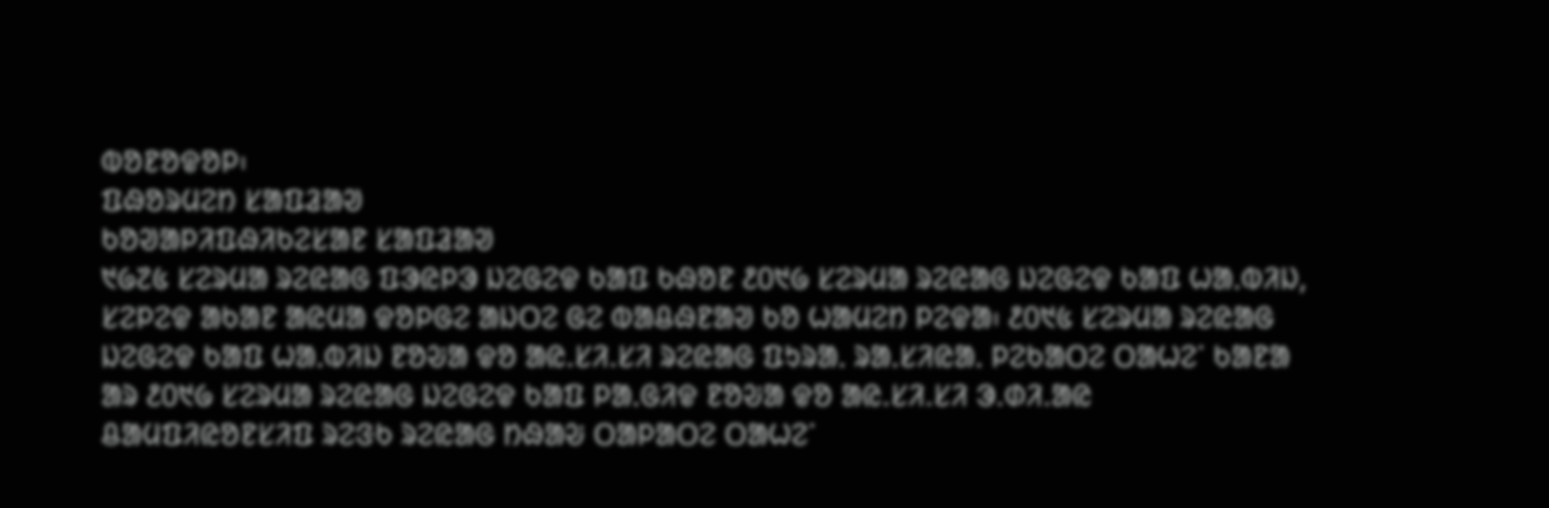ᱵᱚᱱᱚᱫᱚᱞ᱾
ᱯᱷᱚᱨᱢᱮᱴ ᱥᱟᱯᱲᱟᱣ
ᱠᱚᱣᱟᱞᱤᱯᱷᱤᱠᱮᱥᱟᱱ ᱥᱟᱯᱲᱟᱣ
᱑᱙᱗᱕ ᱥᱮᱨᱢᱟ ᱨᱮᱭᱟᱜ ᱯᱳᱭᱞᱳ ᱡᱮᱜᱮᱫ ᱠᱟᱯ ᱠᱷᱚᱱ ᱒᱐᱑᱙ ᱥᱮᱨᱢᱟ ᱨᱮᱭᱟᱜ ᱡᱮᱜᱮᱫ ᱠᱟᱯ ᱦᱟᱹᱵᱤᱡ, ᱥᱮᱞᱮᱫ ᱟᱠᱟᱱ ᱟᱭᱢᱟ ᱫᱚᱞᱜᱮ ᱟᱡᱛᱮ ᱜᱮ ᱵᱟᱪᱷᱱᱟᱣ ᱠᱚ ᱦᱟᱢᱮᱴ ᱞᱮᱫᱟ᱾ ᱒᱐᱑᱕ ᱥᱮᱨᱢᱟ ᱨᱮᱭᱟᱜ ᱡᱮᱜᱮᱫ ᱠᱟᱯ ᱦᱟᱹᱵᱤᱡ ᱱᱚᱶᱟ ᱫᱚ ᱟᱭ.ᱥᱤ.ᱥᱤ ᱨᱮᱭᱟᱜ ᱯᱩᱨᱟᱹ ᱨᱟᱹᱥᱤᱭᱟᱹ ᱞᱮᱠᱟᱛᱮ ᱛᱟᱦᱮᱸ ᱠᱟᱱᱟ ᱟᱨ ᱒᱐᱑᱙ ᱥᱮᱨᱢᱟ ᱨᱮᱭᱟᱜ ᱡᱮᱜᱮᱫ ᱠᱟᱯ ᱞᱟᱹᱜᱤᱫ ᱱᱚᱶᱟ ᱫᱚ ᱟᱭ.ᱥᱤ.ᱥᱤ ᱳ.ᱰᱤ.ᱟᱭ ᱪᱟᱢᱯᱤᱭᱚᱱᱥᱤᱯ ᱨᱮᱝᱠ ᱨᱮᱭᱟᱜ ᱴᱷᱟᱶ ᱛᱟᱞᱟᱛᱮ ᱛᱟᱦᱮᱸ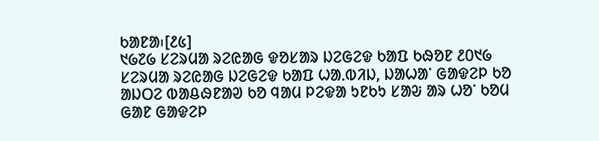ᱠᱟᱱᱟ᱾[᱒᱕]
᱑᱙᱗᱙ ᱥᱮᱨᱢᱟ ᱨᱮᱭᱟᱜ ᱫᱚᱥᱟᱨ ᱡᱮᱜᱮᱫ ᱠᱟᱯ ᱠᱷᱚᱱ ᱒᱐᱑᱙ ᱥᱮᱨᱢᱟ ᱨᱮᱭᱟᱜ ᱡᱮᱜᱮᱫ ᱠᱟᱯ ᱦᱟᱹᱵᱤᱡ, ᱡᱟᱦᱟᱸ ᱜᱟᱫᱮᱞ ᱠᱚ ᱟᱡᱛᱮ ᱵᱟᱪᱷᱱᱟᱣ ᱠᱚ ᱧᱟᱢ ᱞᱮᱫᱟ ᱩᱱᱠᱩ ᱥᱟᱶ ᱟᱨ ᱦᱚᱸ ᱠᱚᱢ ᱜᱟᱱ ᱜᱟᱫᱮᱞ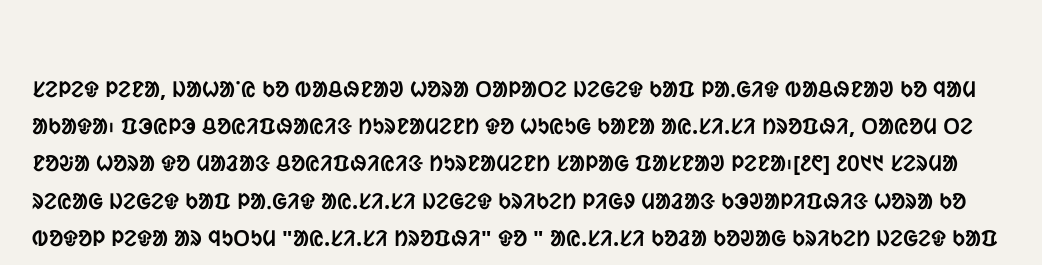ᱥᱮᱞᱮᱫ ᱞᱮᱱᱟ, ᱡᱟᱦᱟᱸᱭ ᱠᱚ ᱵᱟᱪᱷᱱᱟᱣ ᱦᱚᱨᱟ ᱛᱟᱞᱟᱛᱮ ᱡᱮᱜᱮᱫ ᱠᱟᱯ ᱞᱟᱹᱜᱤᱫ ᱵᱟᱪᱷᱱᱟᱣ ᱠᱚ ᱧᱟᱢ ᱟᱠᱟᱫᱟ᱾ ᱯᱳᱭᱞᱳ ᱪᱚᱭᱤᱯᱷᱟᱭᱤᱝ ᱴᱩᱨᱱᱟᱢᱮᱱᱴ ᱫᱚ ᱦᱩᱭᱩᱜ ᱠᱟᱱᱟ ᱟᱭ.ᱥᱤ.ᱥᱤ ᱴᱨᱚᱯᱷᱤ, ᱛᱟᱭᱚᱢ ᱛᱮ ᱱᱚᱶᱟ ᱦᱚᱨᱟ ᱫᱚ ᱢᱟᱲᱟᱝ ᱪᱚᱭᱤᱯᱷᱤᱭᱤᱝ ᱴᱩᱨᱱᱟᱢᱮᱱᱴ ᱥᱟᱞᱟᱜ ᱯᱟᱥᱱᱟᱣ ᱞᱮᱱᱟ᱾[᱒᱖] ᱒᱐᱑᱑ ᱥᱮᱨᱢᱟ ᱨᱮᱭᱟᱜ ᱡᱮᱜᱮᱫ ᱠᱟᱯ ᱞᱟᱹᱜᱤᱫ ᱟᱭ.ᱥᱤ.ᱥᱤ ᱡᱮᱜᱮᱫ ᱠᱨᱤᱠᱮᱴ ᱞᱤᱜᱽ ᱢᱟᱲᱟᱝ ᱠᱳᱣᱟᱞᱤᱯᱷᱤᱝ ᱦᱚᱨᱟ ᱠᱚ ᱵᱚᱫᱚᱞ ᱞᱮᱫᱟ ᱟᱨ ᱧᱩᱛᱩᱢ "ᱟᱭ.ᱥᱤ.ᱥᱤ ᱴᱨᱚᱯᱷᱤ" ᱫᱚ " ᱟᱭ.ᱥᱤ.ᱥᱤ ᱠᱚᱲᱟ ᱠᱚᱣᱟᱜ ᱠᱨᱤᱠᱮᱴ ᱡᱮᱜᱮᱫ ᱠᱟᱯ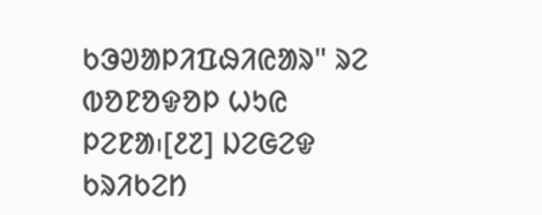ᱠᱳᱣᱟᱞᱤᱯᱷᱤᱭᱟᱨ" ᱨᱮ ᱵᱚᱱᱚᱫᱚᱞ ᱦᱩᱭ ᱞᱮᱱᱟ᱾[᱒᱗] ᱡᱮᱜᱮᱫ ᱠᱨᱤᱠᱮᱴ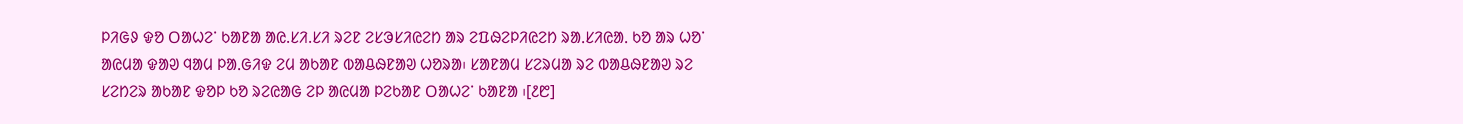ᱞᱤᱜᱽ ᱫᱚ ᱛᱟᱦᱮᱸ ᱠᱟᱱᱟ ᱟᱭ.ᱥᱤ.ᱥᱤ ᱨᱮᱱ ᱮᱥᱳᱥᱤᱭᱮᱴ ᱟᱨ ᱮᱯᱷᱮᱞᱤᱭᱮᱴ ᱨᱟᱹᱥᱤᱭᱟᱹ ᱠᱚ ᱟᱨ ᱦᱚᱸ ᱟᱭᱢᱟ ᱫᱟᱣ ᱧᱟᱢ ᱞᱟᱹᱜᱤᱫ ᱮᱢ ᱟᱠᱟᱱ ᱵᱟᱪᱷᱱᱟᱣ ᱦᱚᱨᱟ᱾ ᱥᱟᱱᱟᱢ ᱥᱮᱨᱢᱟ ᱨᱮ ᱵᱟᱪᱷᱱᱟᱣ ᱨᱮ ᱥᱮᱴᱮᱨ ᱟᱠᱟᱱ ᱫᱚᱞ ᱠᱚ ᱨᱮᱭᱟᱜ ᱮᱞ ᱟᱭᱢᱟ ᱞᱮᱠᱟᱱ ᱛᱟᱦᱮᱸ ᱠᱟᱱᱟ ᱾[᱒᱘]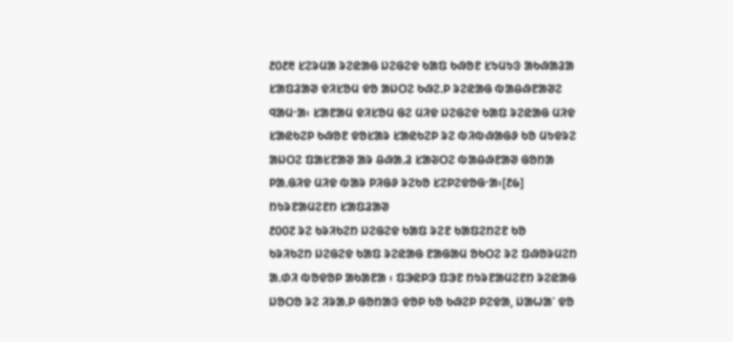᱒᱐᱒᱓ ᱥᱮᱨᱢᱟ ᱨᱮᱭᱟᱜ ᱡᱮᱜᱮᱫ ᱠᱟᱯ ᱠᱷᱚᱱ ᱥᱩᱢᱩᱝ ᱟᱠᱷᱟᱲᱟ ᱥᱟᱯᱲᱟᱣ ᱫᱤᱥᱚᱢ ᱫᱚ ᱟᱡᱛᱮ ᱠᱷᱮᱹᱞ ᱨᱮᱭᱟᱜ ᱵᱟᱪᱷᱱᱟᱣᱮ ᱧᱟᱢᱼᱟ᱾ ᱥᱟᱱᱟᱢ ᱫᱤᱥᱚᱢ ᱜᱮ ᱢᱤᱫ ᱡᱮᱜᱮᱫ ᱠᱟᱯ ᱨᱮᱭᱟᱜ ᱢᱤᱫ ᱥᱟᱭᱠᱮᱞ ᱠᱷᱚᱱ ᱫᱚᱥᱟᱨ ᱥᱟᱭᱠᱮᱞ ᱨᱮ ᱵᱤᱵᱷᱟᱜᱽ ᱠᱚ ᱢᱩᱫᱨᱮ ᱟᱡᱛᱮ ᱯᱟᱥᱱᱟᱣ ᱟᱨ ᱪᱷᱟᱹᱲ ᱥᱟᱶᱛᱮ ᱵᱟᱪᱷᱱᱟᱣ ᱜᱚᱴᱟ ᱞᱟᱹᱜᱤᱫ ᱢᱤᱫ ᱵᱟᱨ ᱞᱤᱜᱽ ᱨᱮᱠᱚ ᱥᱮᱞᱮᱫᱚᱜᱼᱟ᱾[᱒᱙]
ᱴᱩᱨᱱᱟᱢᱮᱱᱴ ᱥᱟᱯᱲᱟᱣ
᱒᱐᱐᱗ ᱨᱮ ᱠᱨᱤᱠᱮᱴ ᱡᱮᱜᱮᱫ ᱠᱟᱯ ᱨᱮᱱ ᱠᱟᱯᱮᱴᱮᱱ ᱠᱚ
ᱠᱨᱤᱠᱮᱴ ᱡᱮᱜᱮᱫ ᱠᱟᱯ ᱨᱮᱭᱟᱜ ᱱᱟᱜᱟᱢ ᱚᱠᱛᱮ ᱨᱮ ᱯᱷᱚᱨᱢᱮᱴ ᱟᱹᱰᱤ ᱵᱚᱫᱚᱞ ᱟᱠᱟᱱᱟ ᱾ ᱯᱳᱭᱞᱳ ᱯᱳᱱ ᱴᱩᱨᱱᱟᱢᱮᱱᱴ ᱨᱮᱭᱟᱜ ᱡᱚᱛᱚ ᱨᱮ ᱤᱨᱟᱹᱞ ᱜᱚᱴᱟᱝ ᱫᱚᱞ ᱠᱚ ᱠᱷᱮᱞ ᱞᱮᱫᱟ, ᱡᱟᱦᱟᱸ ᱫᱚ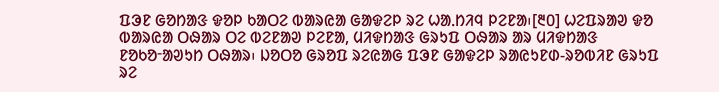ᱯᱳᱱ ᱜᱚᱴᱟᱝ ᱫᱚᱞ ᱠᱟᱛᱮ ᱵᱟᱨᱭᱟ ᱜᱟᱫᱮᱞ ᱨᱮ ᱦᱟᱹᱴᱤᱧ ᱞᱮᱱᱟ᱾[᱓᱐] ᱦᱮᱯᱨᱟᱣ ᱫᱚ ᱵᱟᱨᱭᱟ ᱛᱷᱟᱨ ᱛᱮ ᱵᱮᱱᱟᱣ ᱞᱮᱱᱟ, ᱢᱤᱫᱴᱟᱝ ᱜᱨᱩᱯ ᱛᱷᱟᱨ ᱟᱨ ᱢᱤᱫᱴᱟᱝ ᱱᱚᱠᱚᱼᱟᱣᱩᱴ ᱛᱷᱟᱨ᱾ ᱡᱚᱛᱚ ᱜᱨᱚᱯ ᱨᱮᱭᱟᱜ ᱯᱳᱱ ᱜᱟᱫᱮᱞ ᱨᱟᱭᱩᱱᱰ-ᱨᱚᱵᱤᱱ ᱜᱨᱩᱯ ᱨᱮ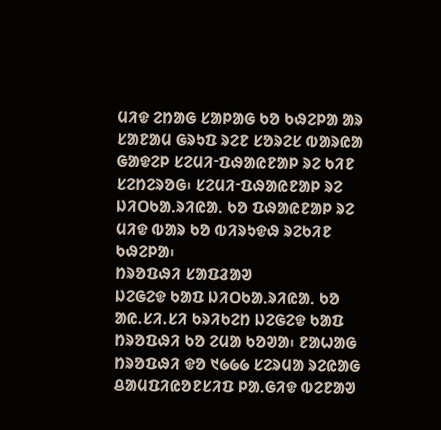ᱢᱤᱫ ᱮᱴᱟᱜ ᱥᱟᱞᱟᱜ ᱠᱚ ᱠᱷᱮᱞᱟ ᱟᱨ ᱥᱟᱱᱟᱢ ᱜᱨᱩᱯ ᱨᱮᱱ ᱥᱚᱨᱮᱥ ᱵᱟᱨᱭᱟ ᱜᱟᱫᱮᱞ ᱥᱮᱢᱤᱼᱯᱷᱟᱭᱱᱟᱞ ᱨᱮ ᱠᱤᱱ ᱥᱮᱴᱮᱨᱚᱜ᱾ ᱥᱮᱢᱤᱼᱯᱷᱟᱭᱱᱟᱞ ᱨᱮ ᱡᱤᱛᱠᱟᱹᱨᱤᱭᱟᱹ ᱠᱚ ᱯᱷᱟᱭᱱᱟᱞ ᱨᱮ ᱢᱤᱫ ᱵᱟᱨ ᱠᱚ ᱵᱤᱨᱩᱫᱷ ᱨᱮᱠᱤᱱ ᱠᱷᱮᱞᱟ᱾
ᱴᱨᱚᱯᱷᱤ ᱥᱟᱯᱲᱟᱣ
ᱡᱮᱜᱮᱫ ᱠᱟᱯ ᱡᱤᱛᱠᱟᱹᱨᱤᱭᱟᱹ ᱠᱚ ᱟᱭ.ᱥᱤ.ᱥᱤ ᱠᱨᱤᱠᱮᱴ ᱡᱮᱜᱮᱫ ᱠᱟᱯ ᱴᱨᱚᱯᱷᱤ ᱠᱚ ᱮᱢᱟ ᱠᱚᱣᱟ᱾ ᱱᱟᱦᱟᱜ ᱴᱨᱚᱯᱷᱤ ᱫᱚ ᱑᱙᱙᱙ ᱥᱮᱨᱢᱟ ᱨᱮᱭᱟᱜ ᱪᱟᱢᱯᱤᱭᱚᱱᱥᱤᱯ ᱞᱟᱹᱜᱤᱫ ᱵᱮᱱᱟᱣ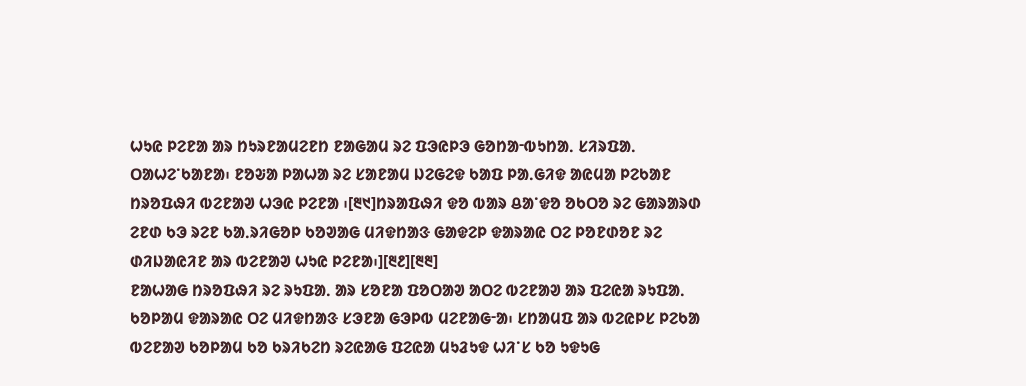ᱦᱩᱭ ᱞᱮᱱᱟ ᱟᱨ ᱴᱩᱨᱱᱟᱢᱮᱱᱴ ᱱᱟᱜᱟᱢ ᱨᱮ ᱯᱳᱭᱞᱳ ᱜᱚᱴᱟᱼᱵᱩᱴᱟᱹ ᱥᱤᱨᱯᱟᱹ ᱛᱟᱦᱮᱸᱠᱟᱱᱟ᱾ ᱱᱚᱶᱟ ᱞᱟᱦᱟ ᱨᱮ ᱥᱟᱱᱟᱢ ᱡᱮᱜᱮᱫ ᱠᱟᱯ ᱞᱟᱹᱜᱤᱫ ᱟᱭᱢᱟ ᱞᱮᱠᱟᱱ ᱴᱨᱚᱯᱷᱤ ᱵᱮᱱᱟᱣ ᱦᱳᱭ ᱞᱮᱱᱟ ᱾[᱓᱑]ᱴᱨᱟᱯᱷᱤ ᱫᱚ ᱵᱟᱨ ᱪᱟᱸᱫᱚ ᱚᱠᱛᱚ ᱨᱮ ᱜᱟᱨᱟᱨᱰ ᱮᱱᱰ ᱠᱳ ᱨᱮᱱ ᱠᱟᱹᱨᱤᱜᱚᱞ ᱠᱚᱣᱟᱜ ᱢᱤᱫᱴᱟᱝ ᱜᱟᱫᱮᱞ ᱫᱟᱨᱟᱭ ᱛᱮ ᱞᱚᱱᱰᱚᱱ ᱨᱮ ᱰᱤᱡᱟᱭᱤᱱ ᱟᱨ ᱵᱮᱱᱟᱣ ᱦᱩᱭ ᱞᱮᱱᱟ᱾][᱓᱒][᱓᱓]
ᱱᱟᱦᱟᱜ ᱴᱨᱚᱯᱷᱤ ᱨᱮ ᱨᱩᱯᱟᱹ ᱟᱨ ᱥᱚᱱᱟ ᱯᱚᱛᱟᱣ ᱟᱛᱮ ᱵᱮᱱᱟᱣ ᱟᱨ ᱯᱮᱭᱟ ᱨᱩᱯᱟᱹ ᱠᱚᱞᱟᱢ ᱫᱟᱨᱟᱭ ᱛᱮ ᱢᱤᱫᱴᱟᱝ ᱥᱳᱱᱟ ᱜᱳᱞᱵ ᱢᱮᱱᱟᱜᱼᱟ᱾ ᱥᱴᱟᱢᱯ ᱟᱨ ᱵᱮᱭᱞᱥ ᱞᱮᱠᱟ ᱵᱮᱱᱟᱣ ᱠᱚᱞᱟᱢ ᱠᱚ ᱠᱨᱤᱠᱮᱴ ᱨᱮᱭᱟᱜ ᱯᱮᱭᱟ ᱢᱩᱲᱩᱫ ᱦᱤᱸᱥ ᱠᱚ ᱩᱫᱩᱜ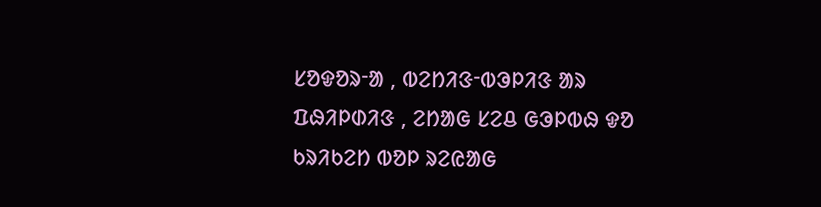ᱥᱚᱫᱚᱨᱼᱟ , ᱵᱮᱴᱤᱝᱼᱵᱳᱞᱤᱝ ᱟᱨ ᱯᱷᱤᱞᱰᱤᱝ , ᱮᱴᱟᱜ ᱥᱮᱪ ᱜᱳᱞᱵᱷ ᱫᱚ ᱠᱨᱤᱠᱮᱴ ᱵᱚᱞ ᱨᱮᱭᱟᱜ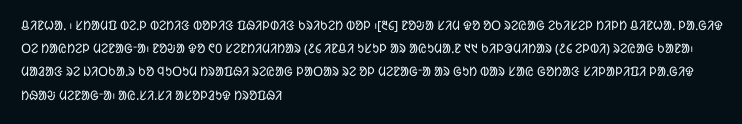ᱪᱤᱱᱦᱟᱹ ᱾ ᱥᱴᱟᱢᱯ ᱵᱮᱹᱞ ᱵᱮᱴᱤᱝ ᱵᱚᱞᱤᱝ ᱯᱷᱤᱞᱰᱤᱝ ᱠᱨᱤᱠᱮᱴ ᱵᱚᱞ ᱾[᱓᱔] ᱱᱚᱶᱟ ᱥᱤᱢ ᱫᱚ ᱚᱛ ᱨᱮᱭᱟᱜ ᱮᱠᱤᱥᱮᱞ ᱴᱤᱞᱴ ᱪᱤᱱᱦᱟᱹ ᱞᱟᱹᱜᱤᱫ ᱛᱮ ᱴᱟᱭᱴᱮᱞ ᱢᱮᱱᱟᱜᱼᱟ᱾ ᱱᱚᱶᱟ ᱫᱚ ᱖᱐ ᱥᱮᱱᱴᱤᱢᱤᱴᱟᱨ (᱒᱔ ᱤᱱᱪᱤ ᱩᱥᱩᱞ ᱟᱨ ᱟᱭᱩᱢᱟᱹᱱ ᱑᱑ ᱠᱤᱞᱳᱢᱤᱴᱟᱨ (᱒᱔ ᱮᱞᱵᱤ) ᱨᱮᱭᱟᱜ ᱠᱟᱱᱟ᱾ ᱢᱟᱲᱟᱝ ᱨᱮ ᱡᱤᱛᱠᱟᱹᱨ ᱠᱚ ᱧᱩᱛᱩᱢ ᱴᱨᱟᱯᱷᱤ ᱨᱮᱭᱟᱜ ᱞᱟᱛᱟᱨ ᱨᱮ ᱚᱞ ᱢᱮᱱᱟᱜᱼᱟ ᱟᱨ ᱜᱩᱴ ᱵᱟᱨ ᱥᱟᱭ ᱜᱚᱴᱟᱝ ᱥᱤᱞᱟᱞᱤᱯᱤ ᱞᱟᱹᱜᱤᱫ ᱴᱷᱟᱶ ᱢᱮᱱᱟᱜᱼᱟ᱾ ᱟᱭ.ᱥᱤ.ᱥᱤ ᱟᱥᱚᱞᱲᱩᱫ ᱴᱨᱚᱯᱷᱤ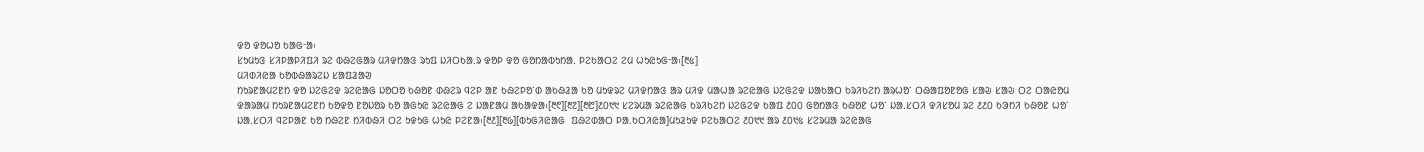ᱫᱚ ᱫᱚᱦᱚ ᱠᱟᱜᱼᱟ᱾
ᱥᱩᱢᱩᱝ ᱥᱤᱞᱟᱞᱤᱯᱤ ᱨᱮ ᱵᱷᱮᱜᱟᱨ ᱢᱤᱫᱴᱟᱝ ᱨᱩᱯ ᱡᱤᱛᱠᱟᱹᱨ ᱫᱚᱞ ᱫᱚ ᱜᱚᱴᱟᱵᱩᱴᱟᱹ ᱞᱮᱠᱟᱛᱮ ᱮᱢ ᱦᱩᱭᱩᱜᱼᱟ᱾[᱓᱕]
ᱢᱤᱰᱤᱭᱟ ᱠᱚᱵᱷᱟᱨᱮᱡ ᱥᱟᱯᱲᱟᱣ
ᱴᱩᱨᱱᱟᱢᱮᱱᱴ ᱫᱚ ᱡᱮᱜᱮᱫ ᱨᱮᱭᱟᱜ ᱡᱚᱛᱚ ᱠᱷᱚᱱ ᱰᱷᱮᱨ ᱧᱮᱞ ᱟᱱ ᱠᱷᱮᱞᱚᱸᱰ ᱟᱠᱷᱲᱟ ᱠᱚ ᱢᱩᱫᱨᱮ ᱢᱤᱫᱴᱟᱝ ᱟᱨ ᱢᱤᱫ ᱢᱟᱦᱟ ᱨᱮᱭᱟᱜ ᱡᱮᱜᱮᱫ ᱡᱟᱠᱟᱛ ᱠᱨᱤᱠᱮᱴ ᱟᱨᱦᱚᱸ ᱛᱷᱟᱯᱚᱱᱚᱜ ᱥᱟᱶ ᱥᱟᱶ ᱛᱮ ᱛᱟᱭᱚᱢ ᱫᱟᱨᱟᱢ ᱴᱩᱨᱱᱟᱢᱮᱱᱴ ᱠᱚᱫᱚ ᱱᱚᱡᱚᱨ ᱠᱚ ᱟᱜᱩᱭ ᱨᱮᱭᱟᱜ ᱮ ᱡᱟᱱᱟᱢ ᱟᱠᱟᱫᱟ᱾[᱓᱖][᱓᱗][᱓᱘]᱒᱐᱑᱑ ᱥᱮᱨᱢᱟ ᱨᱮᱭᱟᱜ ᱠᱨᱤᱠᱮᱴ ᱡᱮᱜᱮᱫ ᱠᱟᱯ ᱒᱐᱐ ᱜᱚᱴᱟᱝ ᱠᱷᱚᱱ ᱦᱚᱸ ᱡᱟᱹᱥᱛᱤ ᱫᱤᱥᱚᱢ ᱨᱮ ᱒᱒᱐ ᱠᱳᱴᱤ ᱠᱷᱚᱱ ᱦᱚᱸ ᱡᱟᱹᱥᱛᱤ ᱧᱮᱞᱟᱱ ᱠᱚ ᱴᱷᱮᱱ ᱴᱤᱵᱷᱤ ᱛᱮ ᱩᱫᱩᱜ ᱦᱩᱭ ᱞᱮᱱᱟ᱾[᱓᱒][᱓᱙][ᱵᱩᱜᱤᱭᱟᱜ  ᱯᱷᱮᱰᱟᱛ ᱞᱟᱹᱠᱛᱤᱭᱟ]ᱢᱩᱲᱩᱫ ᱞᱮᱠᱟᱛᱮ ᱒᱐᱑᱑ ᱟᱨ ᱒᱐᱑᱕ ᱥᱮᱨᱢᱟ ᱨᱮᱭᱟᱜ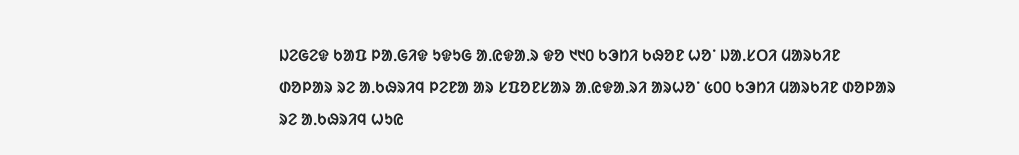ᱡᱮᱜᱮᱫ ᱠᱟᱯ ᱞᱟᱹᱜᱤᱫ ᱩᱫᱩᱜ ᱟᱹᱭᱫᱟᱹᱨ ᱫᱚ ᱑᱑᱐ ᱠᱳᱴᱤ ᱠᱷᱚᱱ ᱦᱚᱸ ᱡᱟᱹᱥᱛᱤ ᱢᱟᱨᱠᱤᱱ ᱰᱚᱞᱟᱨ ᱨᱮ ᱟᱹᱠᱷᱨᱤᱧ ᱞᱮᱱᱟ ᱟᱨ ᱥᱯᱚᱱᱥᱟᱨ ᱟᱹᱭᱫᱟᱹᱨᱤ ᱟᱨᱦᱚᱸ ᱕᱐᱐ ᱠᱳᱴᱤ ᱢᱟᱨᱠᱤᱱ ᱰᱚᱞᱟᱨ ᱨᱮ ᱟᱹᱠᱷᱨᱤᱧ ᱦᱩᱭ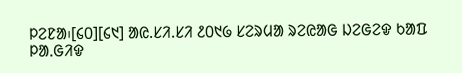ᱞᱮᱱᱟ᱾[᱔᱐][᱔᱑] ᱟᱭ.ᱥᱤ.ᱥᱤ ᱒᱐᱑᱙ ᱥᱮᱨᱢᱟ ᱨᱮᱭᱟᱜ ᱡᱮᱜᱮᱫ ᱠᱟᱯ ᱞᱟᱹᱜᱤᱫ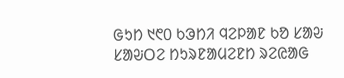ᱜᱩᱴ ᱑᱖᱐ ᱠᱳᱴᱤ ᱧᱮᱞᱟᱱ ᱠᱚ ᱥᱟᱶ ᱥᱟᱶᱛᱮ ᱴᱩᱨᱱᱟᱢᱮᱱᱴ ᱨᱮᱭᱟᱜ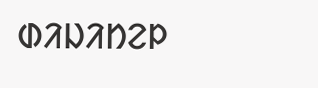ᱰᱤᱡᱤᱴᱮᱞ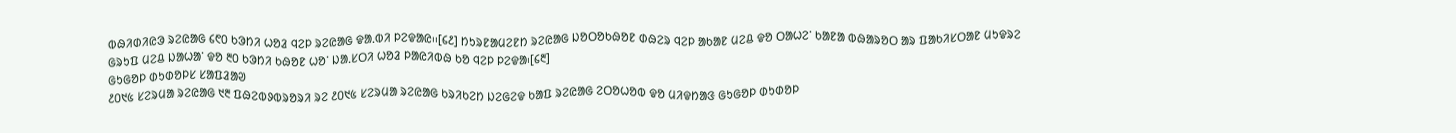ᱵᱷᱤᱰᱤᱭᱳ ᱨᱮᱭᱟᱜ ᱔᱖᱐ ᱠᱳᱴᱤ ᱦᱚᱲ ᱧᱮᱞ ᱨᱮᱭᱟᱜ ᱫᱟᱹᱵᱤ ᱞᱮᱫᱟᱭ᱾᱾[᱔᱒] ᱴᱩᱨᱱᱟᱢᱮᱱᱴ ᱨᱮᱭᱟᱜ ᱡᱚᱛᱚᱠᱷᱚᱱ ᱰᱷᱮᱨ ᱧᱮᱞ ᱟᱠᱟᱱ ᱢᱮᱪ ᱫᱚ ᱛᱟᱦᱮᱸ ᱠᱟᱱᱟ ᱵᱷᱟᱨᱚᱛ ᱟᱨ ᱯᱟᱠᱤᱥᱛᱟᱱ ᱢᱩᱫᱨᱮ ᱜᱨᱩᱯ ᱢᱮᱪ ᱡᱟᱦᱟᱸ ᱫᱚ ᱓᱐ ᱠᱳᱴᱤ ᱠᱷᱚᱱ ᱦᱚᱸ ᱡᱟᱹᱥᱛᱤ ᱦᱚᱲ ᱞᱟᱭᱤᱵᱷ ᱠᱚ ᱧᱮᱞ ᱞᱮᱫᱟ᱾[᱔᱓]
ᱜᱩᱜᱚᱞ ᱰᱩᱰᱚᱞᱥ ᱥᱟᱯᱲᱟᱣ
᱒᱐᱑᱕ ᱥᱮᱨᱢᱟ ᱨᱮᱭᱟᱜ ᱑᱓ ᱯᱷᱮᱵᱽᱵᱨᱚᱨᱤ ᱨᱮ ᱒᱐᱑᱕ ᱥᱮᱨᱢᱟ ᱨᱮᱭᱟᱜ ᱠᱨᱤᱠᱮᱴ ᱡᱮᱜᱮᱫ ᱠᱟᱯ ᱨᱮᱭᱟᱜ ᱮᱛᱚᱦᱚᱵ ᱫᱚ ᱢᱤᱫᱴᱟᱝ ᱜᱩᱜᱚᱞ ᱰᱩᱰᱚᱞ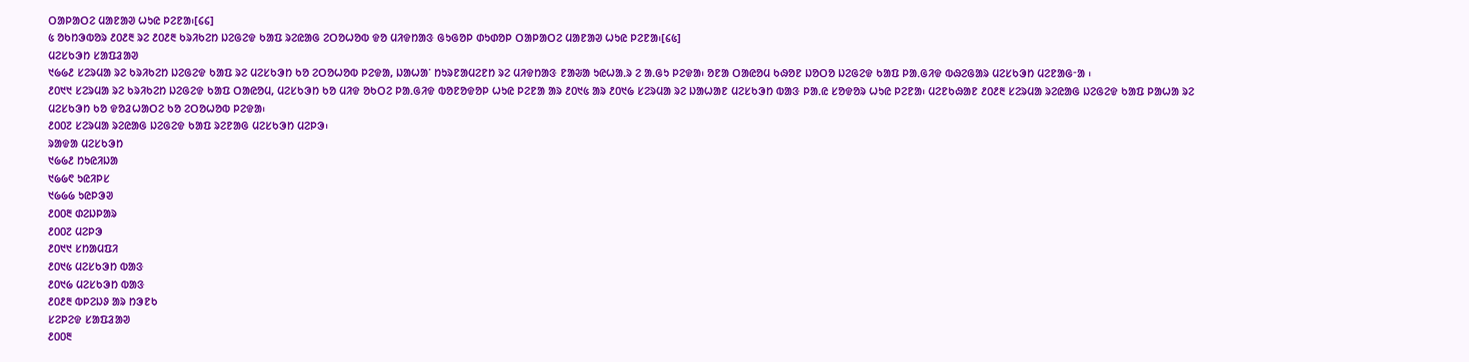ᱛᱟᱞᱟᱛᱮ ᱢᱟᱱᱟᱣ ᱦᱩᱭ ᱞᱮᱱᱟ᱾[᱔᱔]
᱕ ᱚᱠᱴᱳᱵᱚᱨ ᱒᱐᱒᱓ ᱨᱮ ᱒᱐᱒᱓ ᱠᱨᱤᱠᱮᱴ ᱡᱮᱜᱮᱫ ᱠᱟᱯ ᱨᱮᱭᱟᱜ ᱮᱛᱚᱦᱚᱵ ᱫᱚ ᱢᱤᱫᱴᱟᱝ ᱜᱩᱜᱚᱞ ᱰᱩᱰᱚᱞ ᱛᱟᱞᱟᱛᱮ ᱢᱟᱱᱟᱣ ᱦᱩᱭ ᱞᱮᱱᱟ᱾[᱔᱕]
ᱢᱮᱥᱠᱳᱴ ᱥᱟᱯᱲᱟᱣ
᱑᱙᱙᱒ ᱥᱮᱨᱢᱟ ᱨᱮ ᱠᱨᱤᱠᱮᱴ ᱡᱮᱜᱮᱫ ᱠᱟᱯ ᱨᱮ ᱢᱮᱥᱠᱳᱴ ᱠᱚ ᱮᱛᱚᱦᱚᱵ ᱞᱮᱫᱟ, ᱡᱟᱦᱟᱸ ᱴᱩᱨᱱᱟᱢᱮᱱᱴ ᱨᱮ ᱢᱤᱫᱴᱟᱝ ᱱᱟᱶᱟ ᱩᱭᱦᱟᱹᱨ ᱮ ᱟᱹᱜᱩ ᱞᱮᱫᱟ᱾ ᱚᱱᱟ ᱛᱟᱭᱚᱢ ᱠᱷᱚᱱ ᱡᱚᱛᱚ ᱡᱮᱜᱮᱫ ᱠᱟᱯ ᱞᱟᱹᱜᱤᱫ ᱵᱷᱮᱜᱟᱨ ᱢᱮᱥᱠᱳᱴ ᱢᱮᱱᱟᱜᱼᱟ ᱾
᱒᱐᱑᱑ ᱥᱮᱨᱢᱟ ᱨᱮ ᱠᱨᱤᱠᱮᱴ ᱡᱮᱜᱮᱫ ᱠᱟᱯ ᱛᱟᱭᱚᱢ, ᱢᱮᱥᱠᱳᱴ ᱠᱚ ᱢᱤᱫ ᱚᱠᱛᱮ ᱞᱟᱹᱜᱤᱫ ᱵᱚᱱᱚᱫᱚᱞ ᱦᱩᱭ ᱞᱮᱱᱟ ᱟᱨ ᱒᱐᱑᱕ ᱟᱨ ᱒᱐᱑᱙ ᱥᱮᱨᱢᱟ ᱨᱮ ᱡᱟᱦᱟᱱ ᱢᱮᱥᱠᱳᱴ ᱵᱟᱝ ᱞᱟᱹᱭ ᱥᱚᱫᱚᱨ ᱦᱩᱭ ᱞᱮᱱᱟ᱾ ᱢᱮᱱᱠᱷᱟᱱ ᱒᱐᱒᱓ ᱥᱮᱨᱢᱟ ᱨᱮᱭᱟᱜ ᱡᱮᱜᱮᱫ ᱠᱟᱯ ᱞᱟᱦᱟ ᱨᱮ ᱢᱮᱥᱠᱳᱴ ᱠᱚ ᱫᱚᱲᱦᱟᱛᱮ ᱠᱚ ᱮᱛᱚᱦᱚᱵ ᱞᱮᱫᱟ᱾
᱒᱐᱐᱗ ᱥᱮᱨᱢᱟ ᱨᱮᱭᱟᱜ ᱡᱮᱜᱮᱫ ᱠᱟᱯ ᱨᱮᱱᱟᱜ ᱢᱮᱥᱠᱳᱴ ᱢᱮᱞᱳ᱾
ᱨᱟᱫᱟ ᱢᱮᱥᱠᱳᱴ
᱑᱙᱙᱒ ᱴᱩᱭᱤᱡᱟ
᱑᱙᱙᱖ ᱩᱭᱤᱞᱥ
᱑᱙᱙᱙ ᱩᱭᱞᱳᱣ
᱒᱐᱐᱓ ᱰᱮᱡᱞᱟᱨ
᱒᱐᱐᱗ ᱢᱮᱞᱳ
᱒᱐᱑᱑ ᱥᱴᱟᱢᱯᱤ
᱒᱐᱑᱕ ᱢᱮᱥᱠᱳᱴ ᱵᱟᱝ
᱒᱐᱑᱙ ᱢᱮᱥᱠᱳᱴ ᱵᱟᱝ
᱒᱐᱒᱓ ᱵᱞᱮᱡᱽ ᱟᱨ ᱴᱳᱱᱠ
ᱥᱮᱞᱮᱫ ᱥᱟᱯᱲᱟᱣ
᱒᱐᱐᱓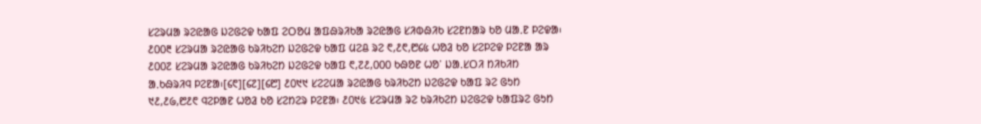ᱥᱮᱨᱢᱟ ᱨᱮᱭᱟᱜ ᱡᱮᱜᱮᱫ ᱠᱟᱯ ᱮᱛᱚᱢ ᱟᱯᱷᱨᱤᱠᱟ ᱨᱮᱭᱟᱜ ᱥᱤᱵᱷᱤᱠ ᱥᱮᱱᱴᱟᱨ ᱠᱚ ᱢᱟᱹᱱ ᱞᱮᱫᱟ᱾
᱒᱐᱐᱓ ᱥᱮᱨᱢᱟ ᱨᱮᱭᱟᱜ ᱠᱨᱤᱠᱮᱴ ᱡᱮᱜᱮᱫ ᱠᱟᱯ ᱢᱮᱪ ᱨᱮ ᱖,᱒᱖,᱘᱔᱕ ᱦᱚᱲ ᱠᱚ ᱥᱮᱞᱮᱫ ᱞᱮᱱᱟ ᱟᱨ ᱒᱐᱐᱗ ᱥᱮᱨᱢᱟ ᱨᱮᱭᱟᱜ ᱠᱨᱤᱠᱮᱴ ᱡᱮᱜᱮᱫ ᱠᱟᱯ ᱖,᱗᱒,᱐᱐᱐ ᱠᱷᱚᱱ ᱦᱚᱸ ᱡᱟᱹᱥᱛᱤ ᱴᱤᱠᱤᱴ ᱟᱹᱠᱷᱨᱤᱧ ᱞᱮᱱᱟ᱾[᱔᱖][᱔᱗][᱔᱘] ᱒᱐᱑᱑ ᱥᱮᱮᱢᱟ ᱨᱮᱭᱟᱜ ᱠᱨᱤᱠᱮᱴ ᱡᱮᱜᱮᱫ ᱠᱟᱯ ᱨᱮ ᱜᱩᱴ ᱑᱒,᱒᱙,᱘᱒᱖ ᱧᱮᱞᱟᱱ ᱦᱚᱲ ᱠᱚ ᱥᱮᱴᱮᱨ ᱞᱮᱱᱟ᱾ ᱒᱐᱑᱕ ᱥᱮᱨᱢᱟ ᱨᱮ ᱠᱨᱤᱠᱮᱴ ᱡᱮᱜᱮᱫ ᱠᱟᱯᱨᱮ ᱜᱩᱴ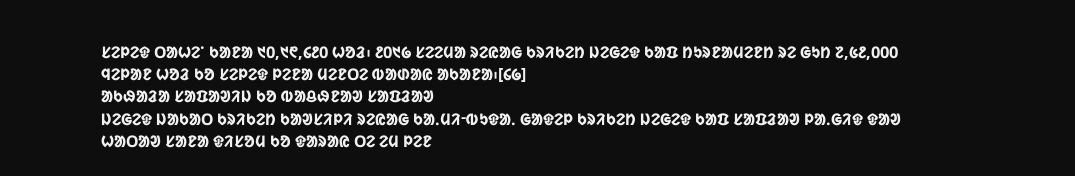ᱥᱮᱞᱮᱫ ᱛᱟᱦᱮᱸ ᱠᱟᱱᱟ ᱑᱐,᱑᱖,᱔᱒᱐ ᱦᱚᱲ᱾ ᱒᱐᱑᱙ ᱥᱮᱮᱢᱟ ᱨᱮᱭᱟᱜ ᱠᱨᱤᱠᱮᱴ ᱡᱮᱜᱮᱫ ᱠᱟᱯ ᱴᱩᱨᱱᱟᱢᱮᱱᱴ ᱨᱮ ᱜᱩᱴ ᱗,᱕᱒,᱐᱐᱐ ᱧᱮᱞᱟᱱ ᱦᱚᱲ ᱠᱚ ᱥᱮᱞᱮᱫ ᱞᱮᱱᱟ ᱢᱮᱱᱛᱮ ᱵᱟᱰᱟᱭ ᱟᱠᱟᱱᱟ᱾[᱔᱙]
ᱟᱠᱷᱟᱲᱟ ᱥᱟᱯᱟᱣᱤᱡ ᱠᱚ ᱵᱟᱪᱷᱱᱟᱣ ᱥᱟᱯᱲᱟᱣ
ᱡᱮᱜᱮᱫ ᱡᱟᱠᱟᱛ ᱠᱨᱤᱠᱮᱴ ᱠᱟᱣᱥᱤᱞᱤ ᱨᱮᱭᱟᱜ ᱠᱟᱹᱢᱤᱼᱵᱩᱫᱟᱹ ᱜᱟᱫᱮᱞ ᱠᱨᱤᱠᱮᱴ ᱡᱮᱜᱮᱫ ᱠᱟᱯ ᱥᱟᱯᱲᱟᱣ ᱞᱟᱹᱜᱤᱫ ᱫᱟᱣ ᱦᱟᱛᱟᱣ ᱥᱟᱱᱟ ᱫᱤᱥᱚᱢ ᱠᱚ ᱫᱟᱨᱟᱭ ᱛᱮ ᱮᱢ ᱞᱮᱱ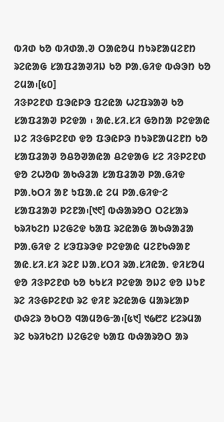ᱵᱤᱰ ᱠᱚ ᱵᱤᱰᱟᱹᱣ ᱛᱟᱭᱚᱢ ᱴᱩᱨᱱᱟᱢᱮᱱᱴ ᱨᱮᱭᱟᱜ ᱥᱟᱯᱲᱟᱣᱤᱡ ᱠᱚ ᱞᱟᱹᱜᱤᱫ ᱵᱷᱳᱴ ᱠᱚ ᱮᱢᱟ᱾[᱕᱐]
ᱤᱝᱞᱮᱱᱰ ᱯᱳᱭᱞᱳ ᱯᱮᱭᱟ ᱦᱮᱯᱨᱟᱣ ᱠᱚ ᱥᱟᱯᱲᱟᱣ ᱞᱮᱫᱟ ᱾ ᱟᱭᱹᱥᱤᱹᱥᱤ ᱜᱚᱴᱟ ᱞᱮᱫᱟᱭ ᱡᱮ ᱤᱝᱜᱞᱮᱱᱰ ᱫᱚ ᱯᱳᱭᱞᱳ ᱴᱩᱨᱱᱟᱢᱮᱱᱴ ᱠᱚ ᱥᱟᱯᱲᱟᱣ ᱚᱪᱚᱣᱟᱭᱟ ᱪᱮᱫᱟᱜ ᱥᱮ ᱤᱝᱞᱮᱱᱰ ᱫᱚ ᱮᱦᱚᱵ ᱟᱠᱷᱲᱟ ᱥᱟᱯᱲᱟᱣ ᱞᱟᱹᱜᱤᱫ ᱞᱟᱹᱠᱛᱤ ᱟᱱ ᱩᱯᱟᱹᱭ ᱮᱢ ᱞᱟᱹᱜᱤᱫᱼᱮ ᱥᱟᱯᱲᱟᱣ ᱞᱮᱱᱟ᱾[᱑᱖] ᱵᱷᱟᱨᱚᱛ ᱛᱮᱥᱟᱨ ᱠᱨᱤᱠᱮᱴ ᱡᱮᱜᱮᱫ ᱠᱟᱯ ᱨᱮᱭᱟᱜ ᱟᱠᱷᱟᱲᱟ ᱞᱟᱹᱜᱤᱫ ᱮ ᱥᱳᱯᱨᱳᱫ ᱞᱮᱫᱟᱭ ᱢᱮᱱᱠᱷᱟᱱ ᱟᱭ.ᱥᱤ.ᱥᱤ ᱨᱮᱱ ᱡᱟᱹᱥᱛᱤ ᱨᱟᱹᱥᱤᱭᱟᱹ ᱫᱤᱥᱚᱢ ᱫᱚ ᱤᱝᱞᱮᱱᱰ ᱠᱚ ᱠᱩᱥᱤ ᱞᱮᱫᱟ ᱚᱡᱮ ᱫᱚ ᱡᱩᱱ ᱨᱮ ᱤᱝᱜᱞᱮᱱᱰ ᱨᱮ ᱫᱤᱱ ᱨᱮᱭᱟᱜ ᱢᱟᱨᱥᱟᱞ ᱰᱷᱮᱨ ᱚᱠᱛᱚ ᱧᱟᱢᱚᱜᱼᱟ᱾[᱕᱑] ᱑᱙᱘᱗ ᱥᱮᱨᱢᱟ ᱨᱮ ᱠᱨᱤᱠᱮᱴ ᱡᱮᱜᱮᱫ ᱠᱟᱯ ᱵᱷᱟᱨᱚᱛ ᱟᱨ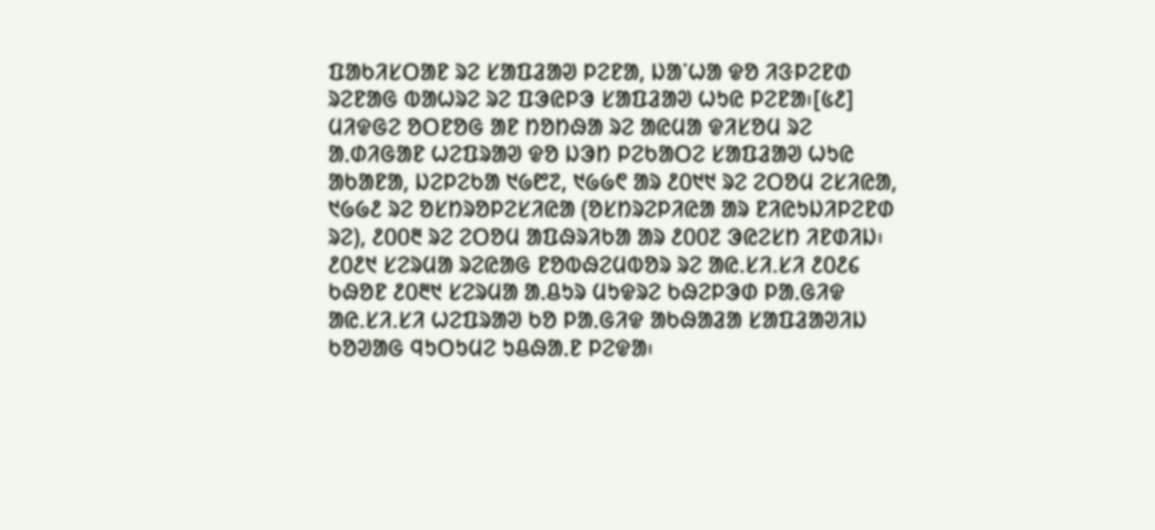ᱯᱟᱠᱤᱥᱛᱟᱱ ᱨᱮ ᱥᱟᱯᱲᱟᱣ ᱞᱮᱱᱟ, ᱡᱟᱸᱦᱟ ᱫᱚ ᱤᱝᱞᱮᱱᱰ ᱨᱮᱱᱟᱜ ᱵᱟᱦᱨᱮ ᱨᱮ ᱯᱳᱭᱞᱳ ᱥᱟᱯᱲᱟᱣ ᱦᱩᱭ ᱞᱮᱱᱟ᱾[᱕᱒]
ᱢᱤᱫᱜᱮ ᱚᱛᱱᱚᱜ ᱟᱱ ᱴᱚᱴᱷᱟ ᱨᱮ ᱟᱭᱢᱟ ᱫᱤᱥᱚᱢ ᱨᱮ ᱟᱹᱰᱤᱜᱟᱱ ᱦᱮᱯᱨᱟᱣ ᱫᱚ ᱡᱳᱴ ᱞᱮᱠᱟᱛᱮ ᱥᱟᱯᱲᱟᱣ ᱦᱩᱭ ᱟᱠᱟᱱᱟ, ᱡᱮᱞᱮᱠᱟ ᱑᱙᱘᱗, ᱑᱙᱙᱖ ᱟᱨ ᱒᱐᱑᱑ ᱨᱮ ᱮᱛᱚᱢ ᱮᱥᱤᱭᱟ, ᱑᱙᱙᱒ ᱨᱮ ᱚᱥᱴᱨᱚᱞᱮᱥᱤᱭᱟ (ᱚᱥᱴᱨᱮᱞᱤᱭᱟ ᱟᱨ ᱱᱤᱭᱩᱡᱤᱞᱮᱱᱰ ᱨᱮ), ᱒᱐᱐᱓ ᱨᱮ ᱮᱛᱚᱢ ᱟᱯᱷᱨᱤᱠᱟ ᱟᱨ ᱒᱐᱐᱗ ᱳᱭᱮᱥᱴ ᱤᱱᱰᱤᱡ᱾
᱒᱐᱒᱑ ᱥᱮᱨᱢᱟ ᱨᱮᱭᱟᱜ ᱱᱚᱵᱷᱮᱢᱵᱚᱨ ᱨᱮ ᱟᱭ.ᱥᱤ.ᱥᱤ ᱒᱐᱒᱔ ᱠᱷᱚᱱ ᱒᱐᱓᱑ ᱥᱮᱨᱢᱟ ᱟᱹᱪᱩᱨ ᱢᱩᱫᱨᱮ ᱠᱷᱮᱞᱳᱰ ᱞᱟᱹᱜᱤᱫ ᱟᱭ.ᱥᱤ.ᱥᱤ ᱦᱮᱯᱨᱟᱣ ᱠᱚ ᱞᱟᱹᱜᱤᱫ ᱟᱠᱷᱟᱲᱟ ᱥᱟᱯᱲᱟᱣᱤᱡ ᱠᱚᱣᱟᱜ ᱧᱩᱛᱩᱢᱮ ᱩᱪᱷᱟᱹᱱ ᱞᱮᱫᱟ᱾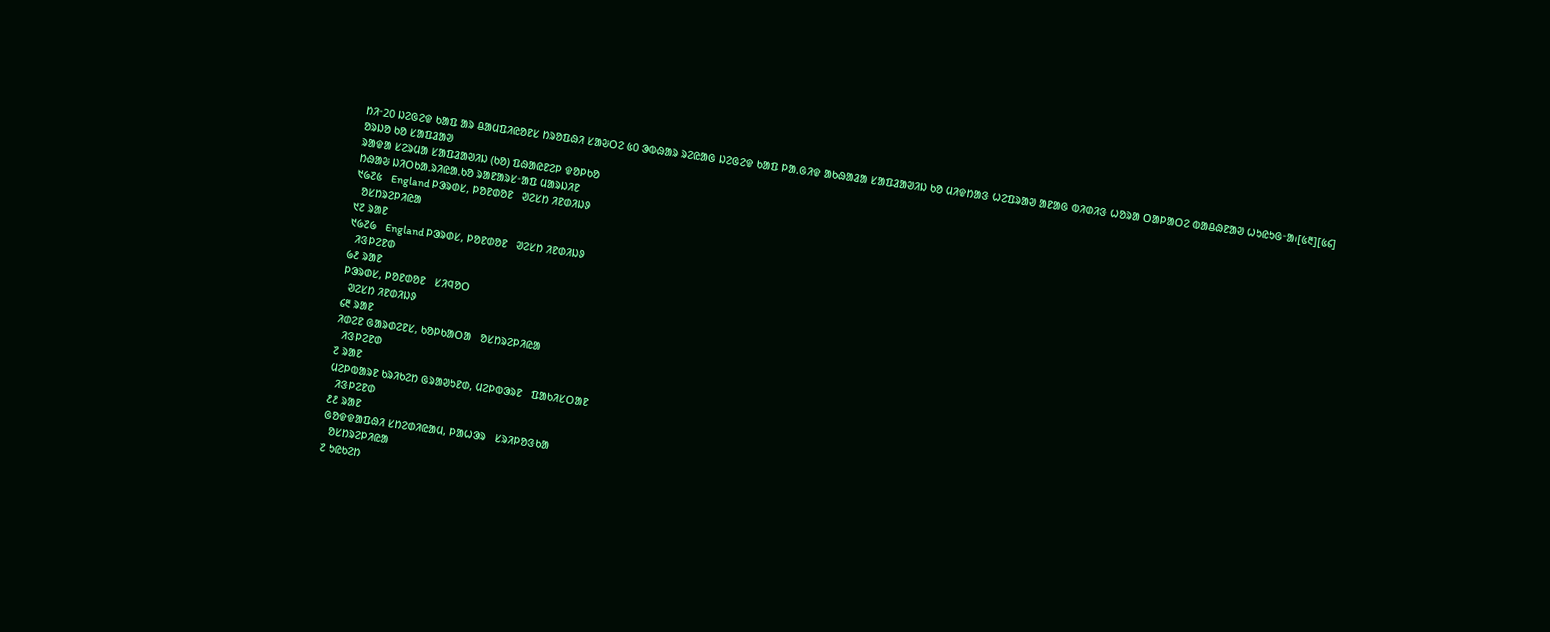ᱴᱤᱼ20 ᱡᱮᱜᱮᱫ ᱠᱟᱯ ᱟᱨ ᱪᱟᱢᱯᱤᱭᱚᱱᱥ ᱴᱨᱚᱯᱷᱤ ᱥᱟᱶᱛᱮ ᱕᱐ ᱳᱵᱷᱟᱨ ᱨᱮᱭᱟᱜ ᱡᱮᱜᱮᱫ ᱠᱟᱯ ᱞᱟᱹᱜᱤᱫ ᱟᱠᱷᱟᱲᱟ ᱥᱟᱯᱲᱟᱣᱤᱡ ᱠᱚ ᱢᱤᱫᱴᱟᱝ ᱦᱮᱯᱨᱟᱣ ᱟᱱᱟᱜ ᱵᱤᱰᱤᱝ ᱦᱚᱨᱟ ᱛᱟᱞᱟᱛᱮ ᱵᱟᱪᱷᱱᱟᱣ ᱦᱩᱭᱩᱜᱼᱟ᱾[᱕᱓][᱕᱔]
ᱚᱨᱡᱚ ᱠᱚ ᱥᱟᱯᱲᱟᱣ
ᱨᱟᱫᱟ ᱥᱮᱨᱢᱟ ᱥᱟᱯᱲᱟᱣᱤᱡ (ᱠᱚ) ᱯᱷᱟᱭᱱᱮᱞ ᱫᱚᱞᱠᱚ
ᱴᱷᱟᱶ ᱡᱤᱛᱠᱟᱹᱨᱤᱭᱟᱹᱠᱚ ᱨᱟᱱᱟᱨᱥᱼᱟᱯ ᱢᱟᱨᱡᱤᱱ
᱑᱙᱗᱕   England ᱞᱳᱨᱰᱥ, ᱞᱚᱱᱰᱚᱱ   ᱣᱮᱥᱴ ᱤᱱᱰᱤᱡᱽ
  ᱚᱥᱴᱨᱮᱞᱤᱭᱟ
᱑᱗ ᱨᱟᱱ
᱑᱙᱗᱙   England ᱞᱳᱨᱰᱥ, ᱞᱚᱱᱰᱚᱱ   ᱣᱮᱥᱴ ᱤᱱᱰᱤᱡᱽ
  ᱤᱝᱞᱮᱱᱰ
᱙᱒ ᱨᱟᱱ
ᱞᱳᱨᱰᱥ, ᱞᱚᱱᱰᱚᱱ   ᱥᱤᱧᱚᱛ
  ᱣᱮᱥᱴ ᱤᱱᱰᱤᱡᱽ
᱔᱓ ᱨᱟᱱ
ᱤᱰᱮᱱ ᱜᱟᱨᱰᱮᱱᱥ, ᱠᱚᱞᱠᱟᱛᱟ   ᱚᱥᱴᱨᱮᱞᱤᱭᱟ
  ᱤᱝᱞᱮᱱᱰ
᱗ ᱨᱟᱱ
ᱢᱮᱞᱵᱟᱨᱱ ᱠᱨᱤᱠᱮᱴ ᱜᱨᱟᱣᱩᱱᱰ, ᱢᱮᱞᱵᱳᱨᱱ   ᱯᱟᱠᱤᱥᱛᱟᱱ
  ᱤᱝᱞᱮᱱᱰ
᱒᱒ ᱨᱟᱱ
ᱜᱚᱫᱫᱟᱯᱷᱤ ᱥᱴᱮᱰᱤᱭᱟᱢ, ᱞᱟᱦᱳᱨ   ᱥᱨᱤᱞᱚᱝᱠᱟ
  ᱚᱥᱴᱨᱮᱞᱤᱭᱟ
᱗ ᱩᱭᱠᱮᱴ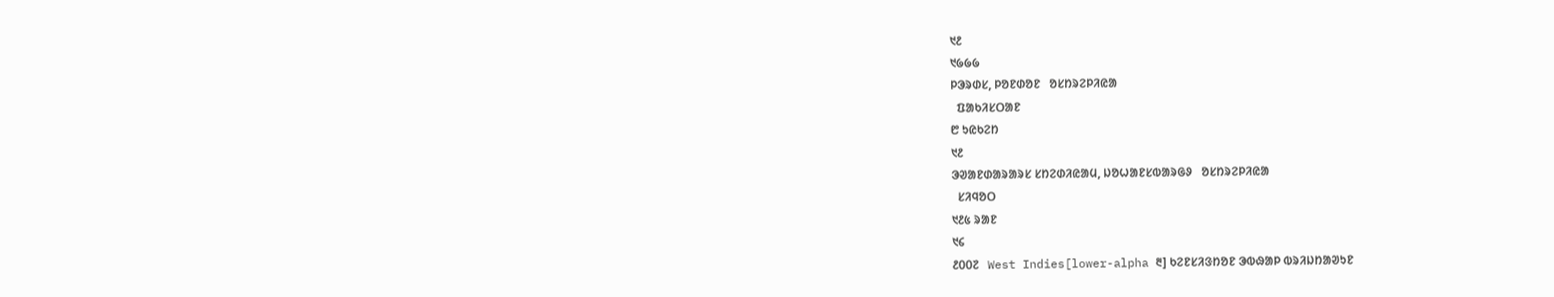᱑᱒
᱑᱙᱙᱙
ᱞᱳᱨᱰᱥ, ᱞᱚᱱᱰᱚᱱ   ᱚᱥᱴᱨᱮᱞᱤᱭᱟ
  ᱯᱟᱠᱤᱥᱛᱟᱱ
᱘ ᱩᱭᱠᱮᱴ
᱑᱒
ᱳᱣᱟᱱᱰᱟᱨᱟᱨᱥ ᱥᱴᱮᱰᱤᱭᱟᱢ, ᱡᱚᱦᱟᱱᱥᱵᱟᱨᱜᱽ   ᱚᱥᱴᱨᱮᱞᱤᱭᱟ
  ᱥᱤᱧᱚᱛ
᱑᱒᱕ ᱨᱟᱱ
᱑᱔
᱒᱐᱐᱗   West Indies[lower-alpha ᱓] ᱠᱮᱱᱥᱤᱝᱴᱚᱱ ᱳᱵᱷᱟᱞ ᱵᱨᱤᱡᱴᱟᱣᱩᱱ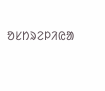ᱚᱥᱴᱨᱮᱞᱤᱭᱟ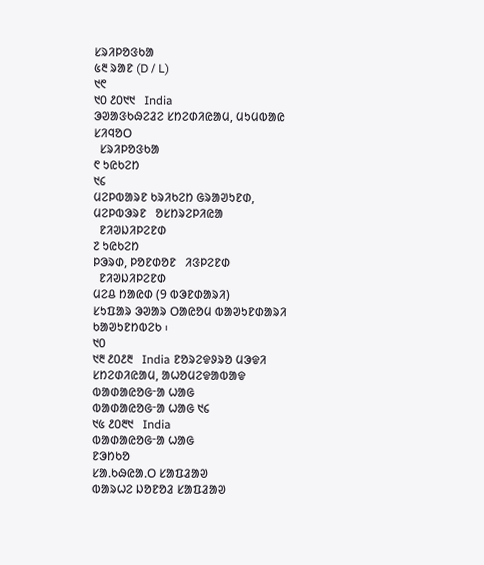ᱥᱨᱤᱞᱚᱝᱠᱟ
᱕᱓ ᱨᱟᱱ (D / L)
᱑᱖
᱑᱐ ᱒᱐᱑᱑   India
ᱳᱣᱟᱝᱠᱷᱮᱲᱮ ᱥᱴᱮᱰᱤᱭᱟᱢ, ᱢᱩᱢᱵᱟᱭ   ᱥᱤᱧᱚᱛ
  ᱥᱨᱤᱞᱚᱝᱠᱟ
᱖ ᱩᱭᱠᱮᱴ
᱑᱔
ᱢᱮᱞᱵᱟᱨᱱ ᱠᱨᱤᱠᱮᱴ ᱜᱨᱟᱣᱩᱱᱰ, ᱢᱮᱞᱵᱳᱨᱱ   ᱚᱥᱴᱨᱮᱞᱤᱭᱟ
  ᱱᱤᱣᱡᱤᱞᱮᱱᱰ
᱗ ᱩᱭᱠᱮᱴ
ᱞᱳᱨᱰ, ᱞᱚᱱᱰᱚᱱ   ᱤᱝᱞᱮᱱᱰ
  ᱱᱤᱣᱡᱤᱞᱮᱱᱰ
ᱢᱮᱪ ᱴᱟᱭᱰ (9 ᱵᱳᱱᱰᱟᱨᱤ)
ᱥᱩᱯᱟᱨ ᱳᱣᱟᱨ ᱛᱟᱭᱚᱢ ᱵᱟᱣᱩᱱᱰᱟᱨᱤ ᱠᱟᱣᱩᱱᱴᱵᱮᱠ ᱾
᱑᱐
᱑᱓ ᱒᱐᱒᱓   India ᱱᱚᱨᱮᱫᱽᱨᱚ ᱢᱳᱫᱤ ᱥᱴᱮᱰᱤᱭᱟᱢ, ᱟᱦᱚᱢᱮᱫᱟᱵᱟᱫ ᱵᱟᱰᱟᱭᱚᱜᱼᱟ ᱦᱟᱜ
ᱵᱟᱰᱟᱭᱚᱜᱼᱟ ᱦᱟᱜ ᱑᱔
᱑᱕ ᱒᱐᱓᱑   India
ᱵᱟᱰᱟᱭᱚᱜᱼᱟ ᱦᱟᱜ
ᱱᱳᱴᱠᱚ
ᱥᱟᱹᱠᱷᱭᱟᱹᱛ ᱥᱟᱯᱲᱟᱣ
ᱵᱟᱨᱦᱮ ᱡᱚᱱᱚᱲ ᱥᱟᱯᱲᱟᱣ